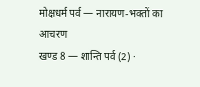मोक्षधर्म पर्व — नारायण-भक्तों का आचरण
खण्ड 8 — शान्ति पर्व (2) ·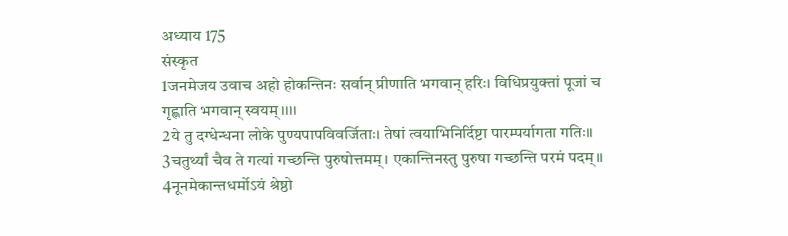अध्याय 175
संस्कृत
1जनमेजय उवाच अहो होकन्तिनः सर्वान् प्रीणाति भगवान् हरिः। विधिप्रयुक्तां पूजां च गृह्णाति भगवान् स्वयम्।।।।
2ये तु दग्धेन्धना लोके पुण्यपापविवर्जिताः। तेषां त्वयाभिनिर्दिष्टा पारम्पर्यागता गतिः॥
3चतुर्थ्यां चैव ते गत्यां गच्छन्ति पुरुषोत्तमम्। एकान्तिनस्तु पुरुषा गच्छन्ति परमं पदम्॥
4नूनमेकान्तधर्मोऽयं श्रेष्ठो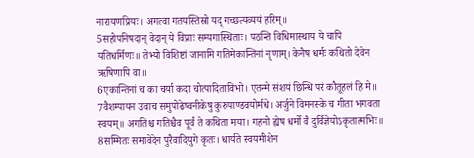नारायणप्रियः। अगत्वा गतयस्तिस्रो यद् गच्छत्यव्ययं हरिम्॥
5सहोपनिषदान् वेदान् ये विप्राः सम्यगास्थिताः। पठन्ति विधिमास्थाय ये चापि यतिधर्मिणः॥ तेभ्यो विशिष्टां जानामि गतिमेकान्तिनां नृणाम्। केनैष धर्मः कथितो देवेन ऋषिणापि वा॥
6एकान्तिनां च का चर्या कदा चोत्पादिताविभो। एतन्मे संशयं छिन्धि परं कौतूहलं हि मे॥
7वैशम्पायन उवाच समुपोढेष्वनीकेषु कुरुपाण्डवयोर्मधे। अर्जुने विमनस्के च गीता भगवता स्वयम्॥ अगतिश्च गतिश्चैव पूर्वं ते कथिता मया। गहनो ह्येष धर्मो वै दुर्विज्ञेयोऽकृतात्मभिः॥
8सम्मितः समावेदेन पुरैवादियुगे कृतः। धार्यते स्वयमीशेन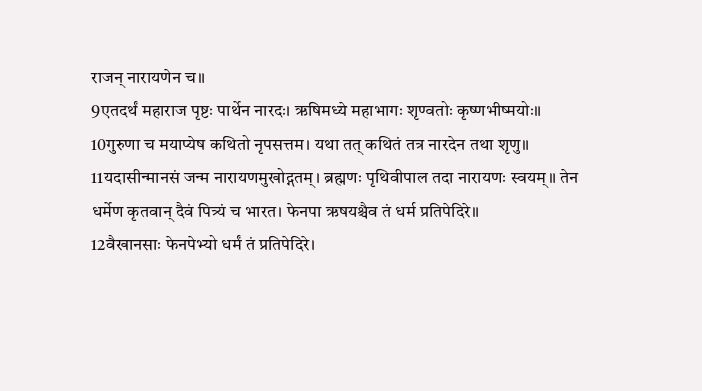राजन् नारायणेन च॥
9एतदर्थं महाराज पृष्टः पार्थेन नारदः। ऋषिमध्ये महाभागः शृण्वतोः कृष्णभीष्मयोः॥
10गुरुणा च मयाप्येष कथितो नृपसत्तम। यथा तत् कथितं तत्र नारदेन तथा शृणु॥
11यदासीन्मानसं जन्म नारायणमुखोद्गतम्। ब्रह्मणः पृथिवीपाल तदा नारायणः स्वयम्॥ तेन धर्मेण कृतवान् दैवं पित्र्यं च भारत। फेनपा ऋषयश्चैव तं धर्म प्रतिपेदिरे॥
12वैखानसाः फेनपेभ्यो धर्मं तं प्रतिपेदिरे।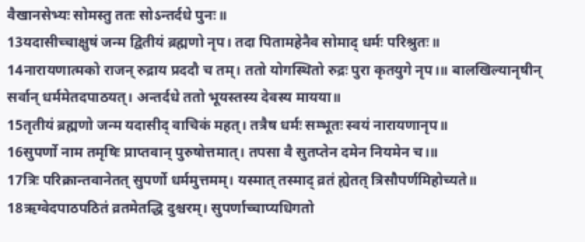वैखानसेभ्यः सोमस्तु ततः सोऽन्तर्दधे पुनः॥
13यदासीच्चाक्षुषं जन्म द्वितीयं ब्रह्मणो नृप। तदा पितामहेनैव सोमाद् धर्मः परिश्रुतः॥
14नारायणात्मको राजन् रुद्राय प्रददौ च तम्। ततो योगस्थितो रुद्रः पुरा कृतयुगे नृप।॥ बालखिल्यानृषीन् सर्वान् धर्ममेतदपाठयत्। अन्तर्दधे ततो भूयस्तस्य देवस्य मायया॥
15तृतीयं ब्रह्मणो जन्म यदासीद् वाचिकं महत्। तत्रैष धर्मः सम्भूतः स्वयं नारायणानृप॥
16सुपर्णो नाम तमृषिः प्राप्तवान् पुरुषोत्तमात्। तपसा वै सुतप्तेन दमेन नियमेन च।॥
17त्रिः परिक्रान्तवानेतत् सुपर्णो धर्ममुत्तमम्। यस्मात् तस्माद् व्रतं ह्येतत् त्रिसौपर्णमिहोच्यते॥
18ऋग्वेदपाठपठितं व्रतमेतद्धि दुश्चरम्। सुपर्णाच्चाप्यधिगतो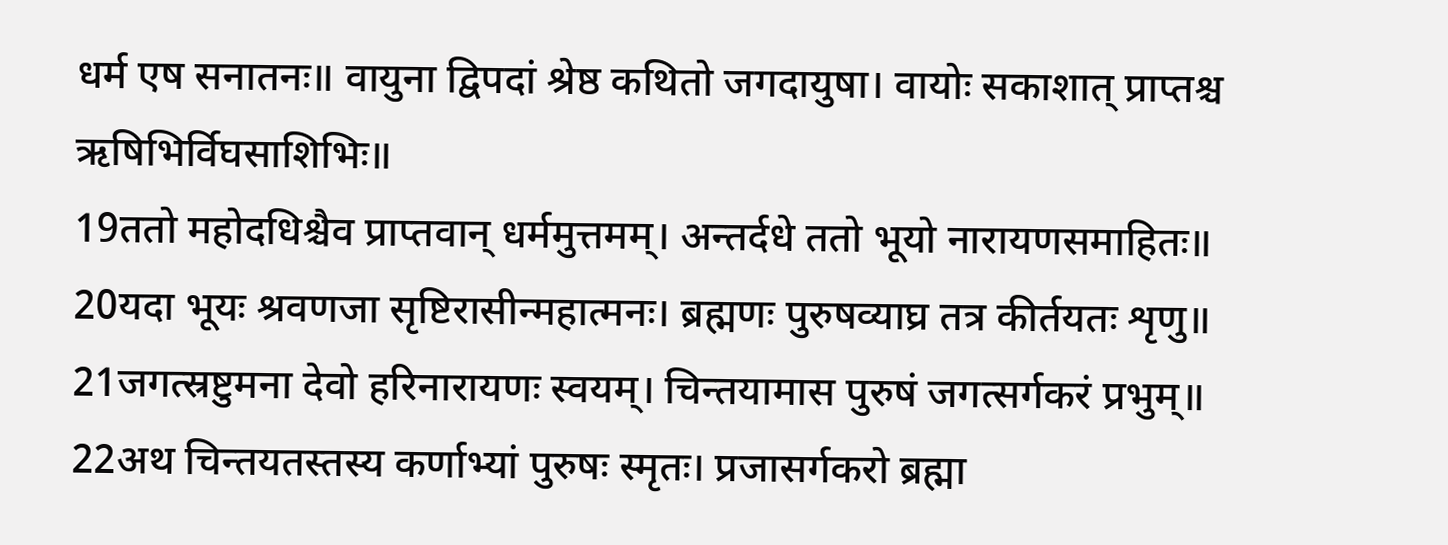धर्म एष सनातनः॥ वायुना द्विपदां श्रेष्ठ कथितो जगदायुषा। वायोः सकाशात् प्राप्तश्च ऋषिभिर्विघसाशिभिः॥
19ततो महोदधिश्चैव प्राप्तवान् धर्ममुत्तमम्। अन्तर्दधे ततो भूयो नारायणसमाहितः॥
20यदा भूयः श्रवणजा सृष्टिरासीन्महात्मनः। ब्रह्मणः पुरुषव्याघ्र तत्र कीर्तयतः शृणु॥
21जगत्स्रष्टुमना देवो हरिनारायणः स्वयम्। चिन्तयामास पुरुषं जगत्सर्गकरं प्रभुम्॥
22अथ चिन्तयतस्तस्य कर्णाभ्यां पुरुषः स्मृतः। प्रजासर्गकरो ब्रह्मा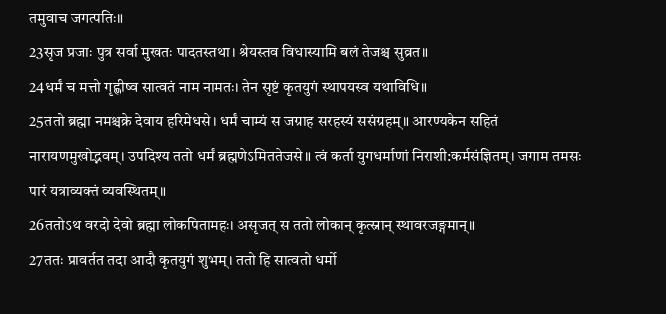तमुवाच जगत्पतिः॥
23सृज प्रजाः पुत्र सर्वा मुखतः पादतस्तथा। श्रेयस्तव विधास्यामि बलं तेजश्च सुव्रत॥
24धर्मं च मत्तो गृह्णीष्व सात्वतं नाम नामतः। तेन सृष्टं कृतयुगं स्थापयस्व यथाविधि॥
25ततो ब्रह्मा नमश्चक्रे देवाय हरिमेधसे। धर्मं चाम्यं स जग्राह सरहस्यं ससंग्रहम्॥ आरण्यकेन सहितं नारायणमुखोद्भवम्। उपदिश्य ततो धर्मं ब्रह्मणेऽमिततेजसे॥ त्वं कर्ता युगधर्माणां निराशी:कर्मसंज्ञितम्। जगाम तमसः पारं यत्राव्यक्तं व्यवस्थितम्॥
26ततोऽथ वरदो देवो ब्रह्मा लोकपितामहः। असृजत् स ततो लोकान् कृत्स्नान् स्थावरजङ्गमान्॥
27ततः प्रावर्तत तदा आदौ कृतयुगं शुभम्। ततो हि सात्वतो धर्मो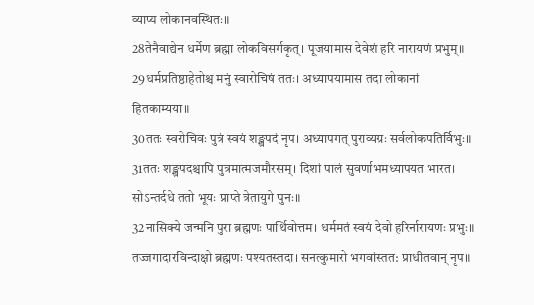व्याप्य लोकानवस्थितः॥
28तेनैवाद्येन धर्मेण ब्रह्मा लोकविसर्गकृत्। पूजयामास देवेशं हरि नारायणं प्रभुम्॥
29धर्मप्रतिष्ठाहेतोश्च मनुं स्वारोचिषं ततः। अध्यापयामास तदा लोकानां हितकाम्यया॥
30ततः स्वरोचिवः पुत्रं स्वयं शङ्खपदं नृप। अध्यापगत् पुराव्यग्रः सर्वलोकपतिर्विभुः॥
31ततः शङ्खपदश्चापि पुत्रमात्मजमौरसम्। दिशां पालं सुवर्णाभमध्यापयत भारत। सोऽन्तर्दधे ततो भूयः प्राप्ते त्रेतायुगे पुनः॥
32नासिक्ये जन्मनि पुरा ब्रह्मणः पार्थिवोत्तम। धर्ममतं स्वयं देवो हरिर्नारायणः प्रभुः॥ तज्जगादारविन्दाक्षो ब्रह्मणः पश्यतस्तदा। सनत्कुमारो भगवांस्तत: प्राधीतवान् नृप॥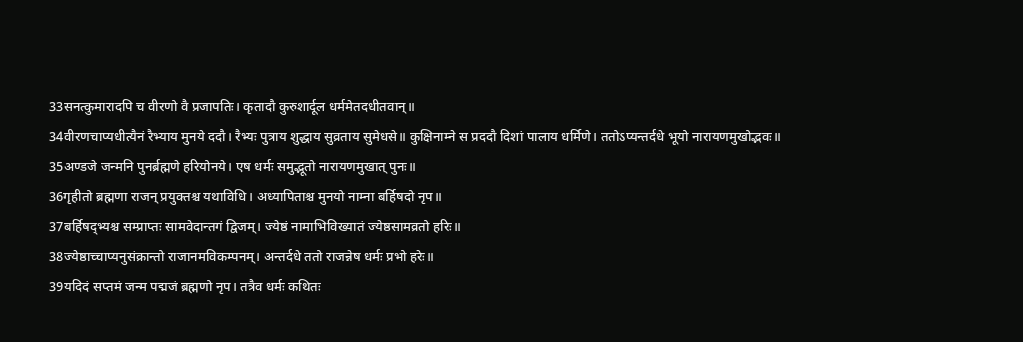33सनत्कुमारादपि च वीरणो वै प्रजापतिः। कृतादौ कुरुशार्दूल धर्ममेतदधीतवान्॥
34वीरणचाप्यधीत्यैनं रैभ्याय मुनये ददौ। रैभ्यः पुत्राय शुद्धाय सुव्रताय सुमेधसे॥ कुक्षिनाम्ने स प्रददौ दिशां पालाय धर्मिणे। ततोऽप्यन्तर्दधे भूयो नारायणमुखोद्भवः॥
35अण्डजे जन्मनि पुनर्ब्रह्मणे हरियोनये। एष धर्मः समुद्भूतो नारायणमुखात् पुनः॥
36गृहीतो ब्रह्मणा राजन् प्रयुक्तश्च यथाविधि। अध्यापिताश्च मुनयो नाम्ना बर्हिषदो नृप॥
37बर्हिषद्भ्यश्च सम्प्राप्तः सामवेदान्तगं द्विजम्। ज्येष्ठं नामाभिविख्यातं ज्येष्ठसामव्रतो हरिः॥
38ज्येष्ठाच्चाप्यनुसंक्रान्तो राजानमविकम्पनम्। अन्तर्दधे ततो राजन्नेष धर्मः प्रभो हरेः॥
39यदिदं सप्तमं जन्म पद्मजं ब्रह्मणो नृप। तत्रैव धर्मः कथितः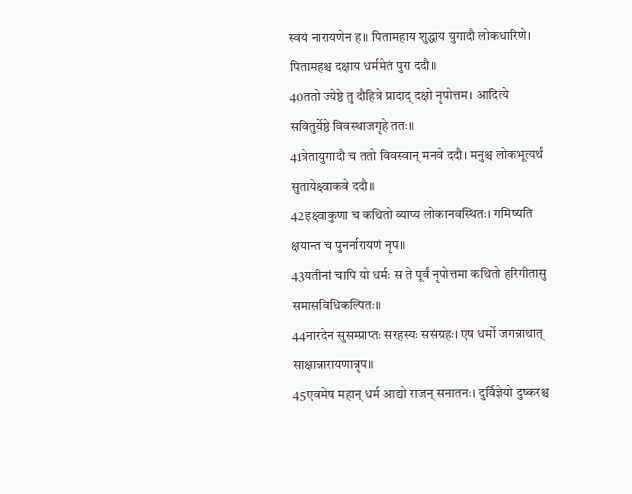स्वयं नारायणेन ह॥ पितामहाय शुद्धाय युगादौ लोकधारिणे। पितामहश्च दक्षाय धर्ममेतं पुरा ददौ॥
40ततो ज्येष्ठे तु दौहित्रे प्रादाद् दक्षो नृपोत्तम। आदित्ये सवितुर्येष्ठे विवस्थाजगृहे ततः॥
41त्रेतायुगादौ च ततो विवस्वान् मनवे ददौ। मनुश्च लोकभूत्यर्थं सुतायेक्ष्वाकवे ददौ॥
42इक्ष्वाकुणा च कथितो व्याप्य लोकानवस्थितः। गमिष्यति क्षयान्त च पुनर्नारायणं नृप॥
43यतीनां चापि यो धर्मः स ते पूर्वं नृपोत्तमा कथितो हरिगीतासु समासविधिकल्पितः॥
44नारदेन सुसम्प्राप्तः सरहस्यः ससंग्रहः। एष धर्मो जगन्नाथात् साक्षान्नारायणान्नृप॥
45एवमेष महान् धर्म आद्यो राजन् सनातनः। दुर्विज्ञेयो दुष्करश्च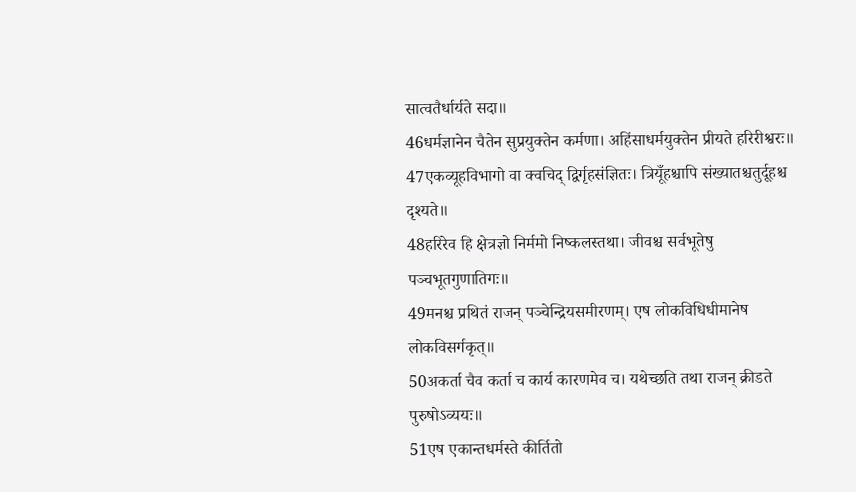सात्वतैर्धार्यते सदा॥
46धर्मज्ञानेन चैतेन सुप्रयुक्तेन कर्मणा। अहिंसाधर्मयुक्तेन प्रीयते हरिरीश्वरः॥
47एकव्यूहविभागो वा क्वचिद् द्विर्गृहसंज्ञितः। त्रियूँहश्चापि संख्यातश्चतुर्दूहश्च दृश्यते॥
48हरिरेव हि क्षेत्रज्ञो निर्ममो निष्कलस्तथा। जीवश्च सर्वभूतेषु पञ्चभूतगुणातिगः॥
49मनश्च प्रथितं राजन् पञ्चेन्द्रियसमीरणम्। एष लोकविधिधीमानेष लोकविसर्गकृत्॥
50अकर्ता चैव कर्ता च कार्य कारणमेव च। यथेच्छति तथा राजन् क्रीडते पुरुषोऽव्ययः॥
51एष एकान्तधर्मस्ते कीर्तितो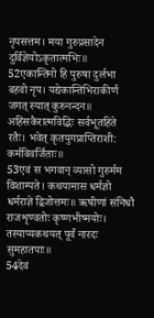नृपसत्तम। मया गुरुप्रसादेन दुर्विज्ञेयोऽकृतात्मभिः॥
52एकान्तिनो हि पुरुषा दुर्लभा बहवो नृप। यद्येकान्तिभिराकीर्णं जगत् स्यात् कुरुनन्दन॥ अहिंसकैरात्मविद्भिः सर्वभूतहिते रतैः। भवेत् कृतयुगप्राप्तिराशी: कर्मविवर्जिताः॥
53एवं स भगवान् व्यासो गुरुर्मम विशाम्पते। कथयामास धर्मज्ञो धर्मराज्ञे द्विजोत्तमः॥ ऋषीणां संनिधौ राजशृण्वतोः कृष्णभीष्मयोः। तस्याप्यकथयत् पूर्वं नारदः सुमहातपाः॥
54देवं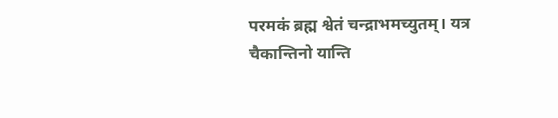परमकं ब्रह्म श्वेतं चन्द्राभमच्युतम्। यत्र चैकान्तिनो यान्ति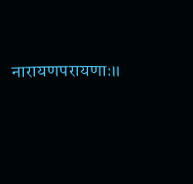नारायणपरायणाः॥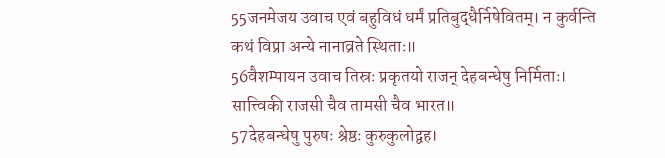55जनमेजय उवाच एवं बहुविधं धर्मं प्रतिबुद्धैर्निषेवितम्। न कुर्वन्ति कथं विप्रा अन्ये नानाव्रते स्थिताः॥
56वैशम्पायन उवाच तिस्रः प्रकृतयो राजन् देहबन्धेषु निर्मिताः। सात्त्विकी राजसी चैव तामसी चैव भारत॥
57देहबन्धेषु पुरुषः श्रेष्ठः कुरुकुलोद्वह।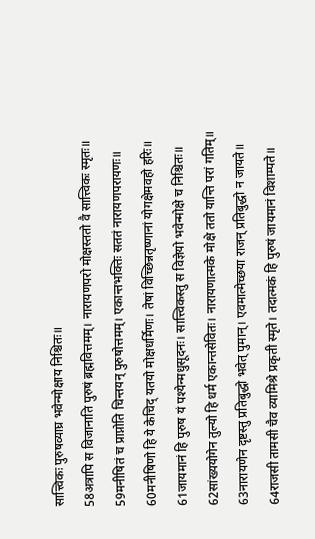सात्त्विकः पुरुषव्याघ्र भवेन्मोक्षाय निश्चितः॥
58अत्रापि स विजानाति पुरुषं ब्रह्मवित्तमम्। नारायणपरो मोक्षस्ततो वै सात्त्विकः स्मृतः॥
59मनीषितं च प्राप्नोति चिन्तयन् पुरुषोत्तमम्। एकान्तभक्तिः सततं नारायणपरायणः॥
60मनीषिणो हि ये केचिद् यतयो मोक्षधर्मिणः। तेषां विच्छिन्नतृष्णानां योगक्षेमवहो हरिः॥
61जायमानं हि पुरुष यं पश्येन्मधुसूदनः। सात्त्विकस्तु स विज्ञेयो भवेन्मोक्षे च निश्चितः॥
62सांख्ययोगेन तुल्यो हि धर्म एकान्तसेवितः। नारायणात्मके मोक्षे ततो यान्ति परां गतिम्॥
63नारायणेन दृष्टस्तु प्रतिबुद्धो भवेत् पुमान्। एवमात्मेच्छया राजन् प्रतिबुद्धो न जायते॥
64राजसी तामसी चैव व्यामिश्रे प्रकृती स्मृते। तदात्मकं हि पुरुषं जायमानं विशाम्पते॥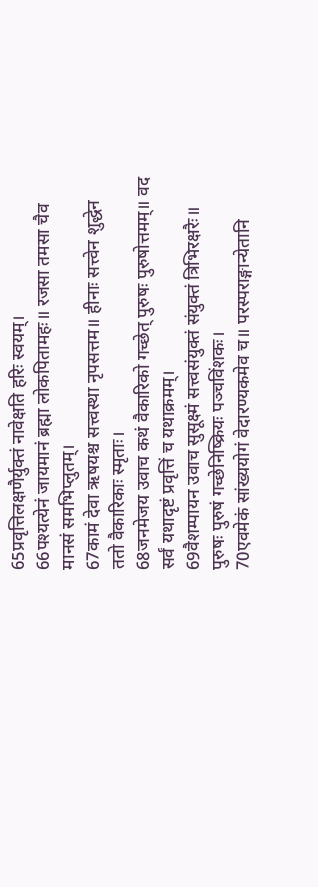65प्रवृत्तिलक्षणैर्युक्तं नावेक्षति हरिः स्वयम्।
66पश्यत्येनं जायमानं ब्रह्मा लोकपितामहः॥ रजसा तमसा चैव मानसं समभिप्लुतम्।
67कामं देवा ऋषयश्च सत्त्वस्था नृपसत्तम॥ हीनाः सत्त्वेन शुद्धेन ततो वैकारिकाः स्मृताः।
68जनमेजय उवाच कथं वैकारिको गच्छेत् पुरुषः पुरुषोत्तमम्॥ वद सर्वं यथादृष्टं प्रवृत्तिं च यथाक्रमम्।
69वैशम्पायन उवाच सुसूक्ष्मं सत्त्वसंयुक्तं संयुक्तं त्रिभिरक्षरैः॥ पुरुषः पुरुषं गच्छेनिष्क्रियः पञ्चविंशकः।
70एवमेकं सांख्ययोगं वेदारण्यकमेव च॥ परस्पराङ्गान्येतानि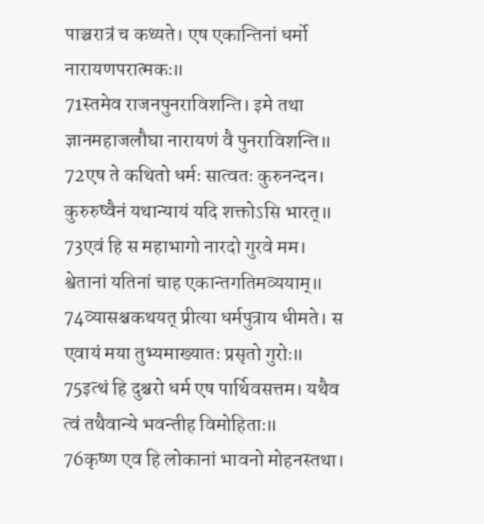पाञ्चरात्रं च कथ्यते। एष एकान्तिनां धर्मो नारायणपरात्मकः॥
71स्तमेव राजनपुनराविशन्ति। इमे तथा ज्ञानमहाजलौघा नारायणं वै पुनराविशन्ति॥
72एष ते कथितो धर्मः सात्वतः कुरुनन्दन। कुरुरुष्वैनं यथान्यायं यदि शक्तोऽसि भारत्॥
73एवं हि स महाभागो नारदो गुरवे मम। श्वेतानां यतिनां चाह एकान्तगतिमव्ययाम्॥
74व्यासश्चकथयत् प्रीत्या धर्मपुत्राय धीमते। स एवायं मया तुभ्यमाख्यातः प्रसृतो गुरोः॥
75इत्थं हि दुश्चरो धर्म एष पार्थिवसत्तम। यथैव त्वं तथैवान्ये भवन्तीह विमोहिताः॥
76कृष्ण एव हि लोकानां भावनो मोहनस्तथा।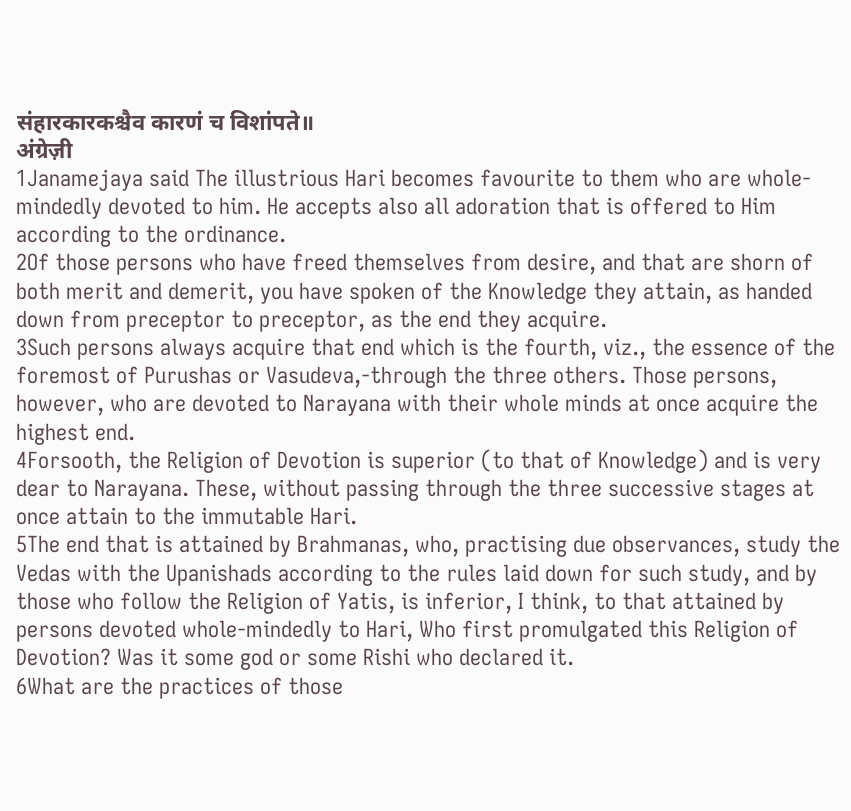संहारकारकश्चैव कारणं च विशांपते॥
अंग्रेज़ी
1Janamejaya said The illustrious Hari becomes favourite to them who are whole-mindedly devoted to him. He accepts also all adoration that is offered to Him according to the ordinance.
2Of those persons who have freed themselves from desire, and that are shorn of both merit and demerit, you have spoken of the Knowledge they attain, as handed down from preceptor to preceptor, as the end they acquire.
3Such persons always acquire that end which is the fourth, viz., the essence of the foremost of Purushas or Vasudeva,-through the three others. Those persons, however, who are devoted to Narayana with their whole minds at once acquire the highest end.
4Forsooth, the Religion of Devotion is superior (to that of Knowledge) and is very dear to Narayana. These, without passing through the three successive stages at once attain to the immutable Hari.
5The end that is attained by Brahmanas, who, practising due observances, study the Vedas with the Upanishads according to the rules laid down for such study, and by those who follow the Religion of Yatis, is inferior, I think, to that attained by persons devoted whole-mindedly to Hari, Who first promulgated this Religion of Devotion? Was it some god or some Rishi who declared it.
6What are the practices of those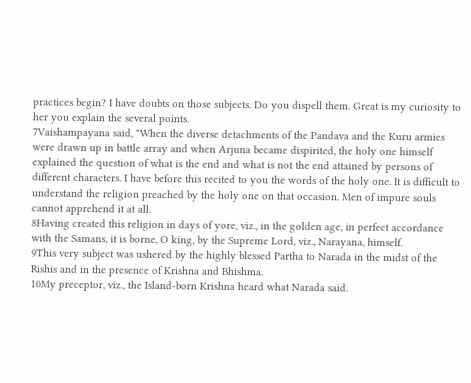practices begin? I have doubts on those subjects. Do you dispell them. Great is my curiosity to her you explain the several points.
7Vaishampayana said, "When the diverse detachments of the Pandava and the Kuru armies were drawn up in battle array and when Arjuna became dispirited, the holy one himself explained the question of what is the end and what is not the end attained by persons of different characters. I have before this recited to you the words of the holy one. It is difficult to understand the religion preached by the holy one on that occasion. Men of impure souls cannot apprehend it at all.
8Having created this religion in days of yore, viz., in the golden age, in perfect accordance with the Samans, it is borne, O king, by the Supreme Lord, viz., Narayana, himself.
9This very subject was ushered by the highly blessed Partha to Narada in the midst of the Rishis and in the presence of Krishna and Bhishma.
10My preceptor, viz., the Island-born Krishna heard what Narada said.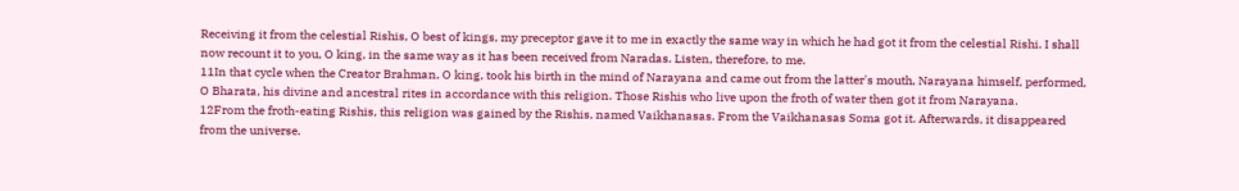Receiving it from the celestial Rishis, O best of kings, my preceptor gave it to me in exactly the same way in which he had got it from the celestial Rishi. I shall now recount it to you, O king, in the same way as it has been received from Naradas. Listen, therefore, to me.
11In that cycle when the Creator Brahman, O king, took his birth in the mind of Narayana and came out from the latter's mouth, Narayana himself, performed, O Bharata, his divine and ancestral rites in accordance with this religion. Those Rishis who live upon the froth of water then got it from Narayana.
12From the froth-eating Rishis, this religion was gained by the Rishis, named Vaikhanasas. From the Vaikhanasas Soma got it. Afterwards, it disappeared from the universe.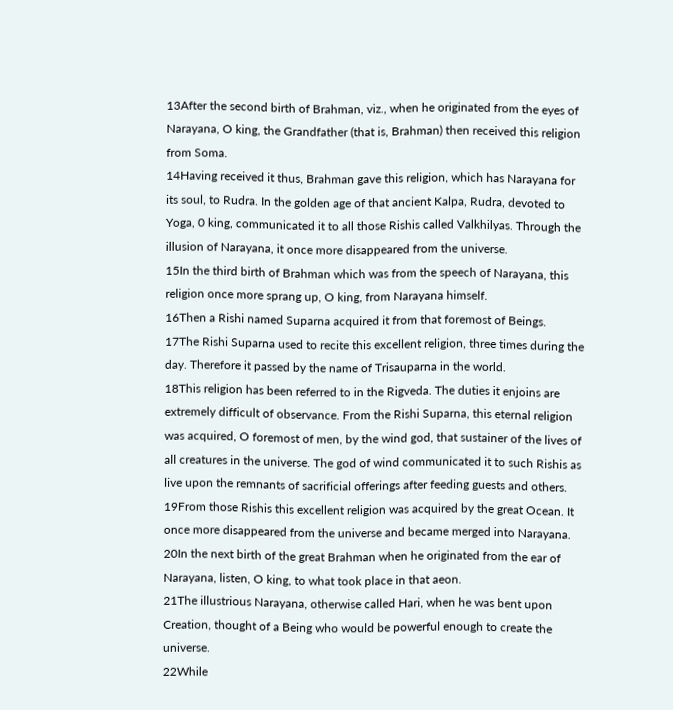13After the second birth of Brahman, viz., when he originated from the eyes of Narayana, O king, the Grandfather (that is, Brahman) then received this religion from Soma.
14Having received it thus, Brahman gave this religion, which has Narayana for its soul, to Rudra. In the golden age of that ancient Kalpa, Rudra, devoted to Yoga, 0 king, communicated it to all those Rishis called Valkhilyas. Through the illusion of Narayana, it once more disappeared from the universe.
15In the third birth of Brahman which was from the speech of Narayana, this religion once more sprang up, O king, from Narayana himself.
16Then a Rishi named Suparna acquired it from that foremost of Beings.
17The Rishi Suparna used to recite this excellent religion, three times during the day. Therefore it passed by the name of Trisauparna in the world.
18This religion has been referred to in the Rigveda. The duties it enjoins are extremely difficult of observance. From the Rishi Suparna, this eternal religion was acquired, O foremost of men, by the wind god, that sustainer of the lives of all creatures in the universe. The god of wind communicated it to such Rishis as live upon the remnants of sacrificial offerings after feeding guests and others.
19From those Rishis this excellent religion was acquired by the great Ocean. It once more disappeared from the universe and became merged into Narayana.
20In the next birth of the great Brahman when he originated from the ear of Narayana, listen, O king, to what took place in that aeon.
21The illustrious Narayana, otherwise called Hari, when he was bent upon Creation, thought of a Being who would be powerful enough to create the universe.
22While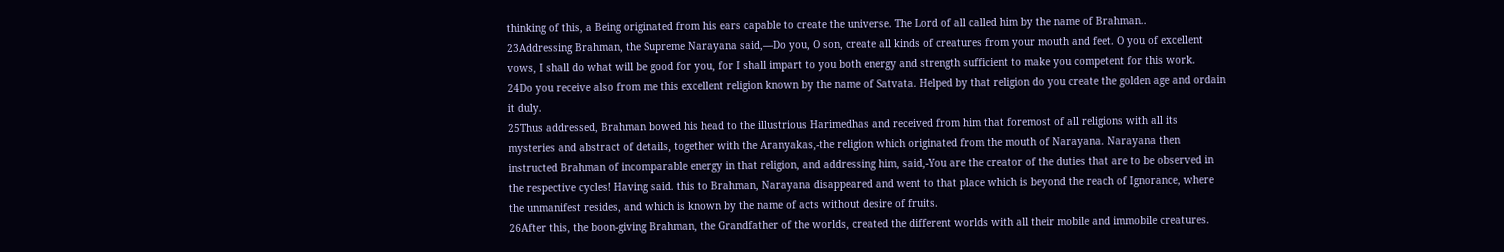thinking of this, a Being originated from his ears capable to create the universe. The Lord of all called him by the name of Brahman..
23Addressing Brahman, the Supreme Narayana said,—Do you, O son, create all kinds of creatures from your mouth and feet. O you of excellent vows, I shall do what will be good for you, for I shall impart to you both energy and strength sufficient to make you competent for this work.
24Do you receive also from me this excellent religion known by the name of Satvata. Helped by that religion do you create the golden age and ordain it duly.
25Thus addressed, Brahman bowed his head to the illustrious Harimedhas and received from him that foremost of all religions with all its mysteries and abstract of details, together with the Aranyakas,-the religion which originated from the mouth of Narayana. Narayana then instructed Brahman of incomparable energy in that religion, and addressing him, said,-You are the creator of the duties that are to be observed in the respective cycles! Having said. this to Brahman, Narayana disappeared and went to that place which is beyond the reach of Ignorance, where the unmanifest resides, and which is known by the name of acts without desire of fruits.
26After this, the boon-giving Brahman, the Grandfather of the worlds, created the different worlds with all their mobile and immobile creatures.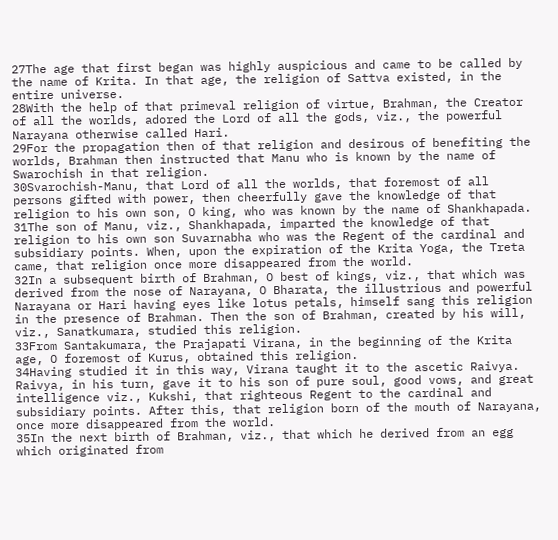27The age that first began was highly auspicious and came to be called by the name of Krita. In that age, the religion of Sattva existed, in the entire universe.
28With the help of that primeval religion of virtue, Brahman, the Creator of all the worlds, adored the Lord of all the gods, viz., the powerful Narayana otherwise called Hari.
29For the propagation then of that religion and desirous of benefiting the worlds, Brahman then instructed that Manu who is known by the name of Swarochish in that religion.
30Svarochish-Manu, that Lord of all the worlds, that foremost of all persons gifted with power, then cheerfully gave the knowledge of that religion to his own son, O king, who was known by the name of Shankhapada.
31The son of Manu, viz., Shankhapada, imparted the knowledge of that religion to his own son Suvarnabha who was the Regent of the cardinal and subsidiary points. When, upon the expiration of the Krita Yoga, the Treta came, that religion once more disappeared from the world.
32In a subsequent birth of Brahman, O best of kings, viz., that which was derived from the nose of Narayana, O Bharata, the illustrious and powerful Narayana or Hari having eyes like lotus petals, himself sang this religion in the presence of Brahman. Then the son of Brahman, created by his will, viz., Sanatkumara, studied this religion.
33From Santakumara, the Prajapati Virana, in the beginning of the Krita age, O foremost of Kurus, obtained this religion.
34Having studied it in this way, Virana taught it to the ascetic Raivya. Raivya, in his turn, gave it to his son of pure soul, good vows, and great intelligence viz., Kukshi, that righteous Regent to the cardinal and subsidiary points. After this, that religion born of the mouth of Narayana, once more disappeared from the world.
35In the next birth of Brahman, viz., that which he derived from an egg which originated from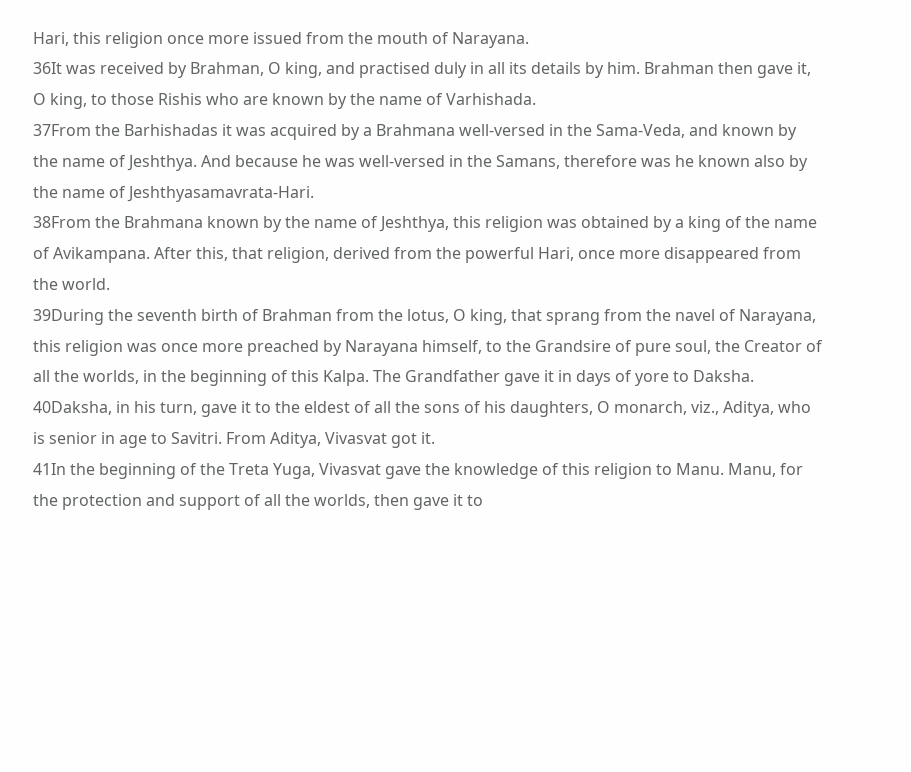Hari, this religion once more issued from the mouth of Narayana.
36It was received by Brahman, O king, and practised duly in all its details by him. Brahman then gave it, O king, to those Rishis who are known by the name of Varhishada.
37From the Barhishadas it was acquired by a Brahmana well-versed in the Sama-Veda, and known by the name of Jeshthya. And because he was well-versed in the Samans, therefore was he known also by the name of Jeshthyasamavrata-Hari.
38From the Brahmana known by the name of Jeshthya, this religion was obtained by a king of the name of Avikampana. After this, that religion, derived from the powerful Hari, once more disappeared from the world.
39During the seventh birth of Brahman from the lotus, O king, that sprang from the navel of Narayana, this religion was once more preached by Narayana himself, to the Grandsire of pure soul, the Creator of all the worlds, in the beginning of this Kalpa. The Grandfather gave it in days of yore to Daksha.
40Daksha, in his turn, gave it to the eldest of all the sons of his daughters, O monarch, viz., Aditya, who is senior in age to Savitri. From Aditya, Vivasvat got it.
41In the beginning of the Treta Yuga, Vivasvat gave the knowledge of this religion to Manu. Manu, for the protection and support of all the worlds, then gave it to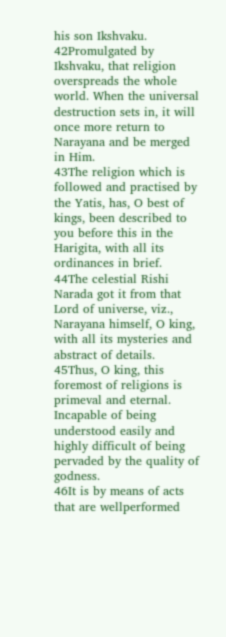his son Ikshvaku.
42Promulgated by Ikshvaku, that religion overspreads the whole world. When the universal destruction sets in, it will once more return to Narayana and be merged in Him.
43The religion which is followed and practised by the Yatis, has, O best of kings, been described to you before this in the Harigita, with all its ordinances in brief.
44The celestial Rishi Narada got it from that Lord of universe, viz., Narayana himself, O king, with all its mysteries and abstract of details.
45Thus, O king, this foremost of religions is primeval and eternal. Incapable of being understood easily and highly difficult of being pervaded by the quality of godness.
46It is by means of acts that are wellperformed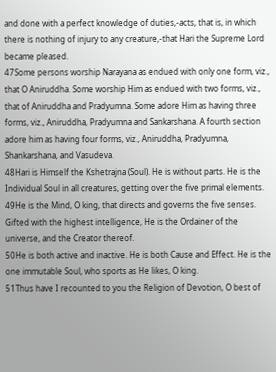and done with a perfect knowledge of duties,-acts, that is, in which there is nothing of injury to any creature,-that Hari the Supreme Lord became pleased.
47Some persons worship Narayana as endued with only one form, viz., that O Aniruddha. Some worship Him as endued with two forms, viz., that of Aniruddha and Pradyumna. Some adore Him as having three forms, viz., Aniruddha, Pradyumna and Sankarshana. A fourth section adore him as having four forms, viz., Aniruddha, Pradyumna, Shankarshana, and Vasudeva.
48Hari is Himself the Kshetrajna (Soul). He is without parts. He is the Individual Soul in all creatures, getting over the five primal elements.
49He is the Mind, O king, that directs and governs the five senses. Gifted with the highest intelligence, He is the Ordainer of the universe, and the Creator thereof.
50He is both active and inactive. He is both Cause and Effect. He is the one immutable Soul, who sports as He likes, O king.
51Thus have I recounted to you the Religion of Devotion, O best of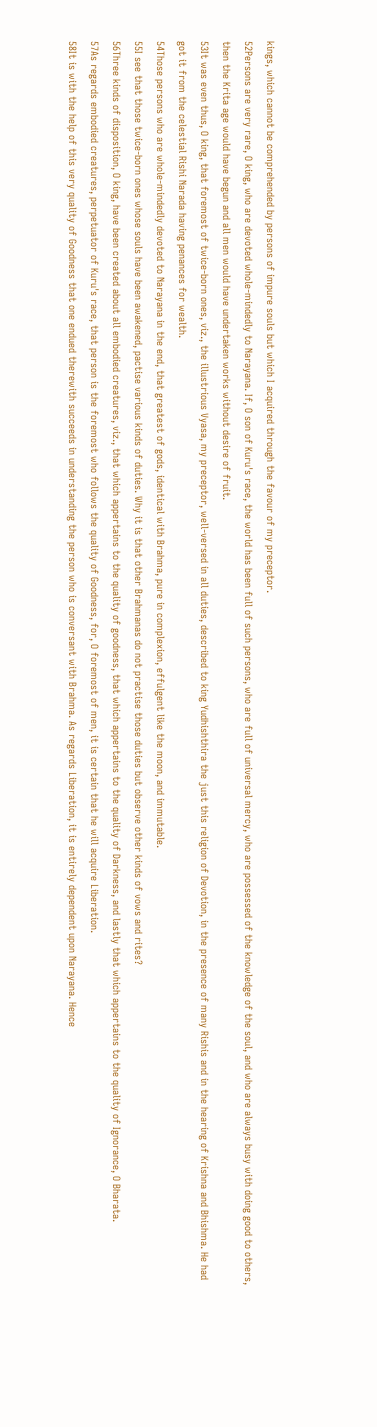kings, which cannot be comprehended by persons of impure souls but which I acquired through the favour of my preceptor.
52Persons are very rare, O king, who are devoted whole-mindedly to Narayana. If, O son of Kuru's race, the world has been full of such persons, who are full of universal mercy, who are possessed of the knowledge of the soul, and who are always busy with doing good to others, then the Krita age would have begun and all men would have undertaken works without desire of fruit.
53It was even thus, O king, that foremost of twice-born ones, viz., the illustrious Vyasa, my preceptor, well-versed in all duties, described to king Yudhishthira the just this religion of Devotion, in the presence of many Rishis and in the hearing of Krishna and Bhishma. He had got it from the celestial Rishi Narada having penances for wealth.
54Those persons who are whole-mindedly devoted to Narayana in the end, that greatest of gods, identical with Brahma, pure in complexion, effulgent like the moon, and immutable.
55I see that those twice-born ones whose souls have been awakened, pactise various kinds of duties. Why it is that other Brahmanas do not practise those duties but observe other kinds of vows and rites?
56Three kinds of disposition, O king, have been created about all embodied creatures, viz., that which appertains to the quality of goodness, that which appertains to the quality of Darkness, and lastly that which appertains to the quality of Ignorance, O Bharata.
57As regards embodied creatures, perpetuator of Kuru's race, that person is the foremost who follows the quality of Goodness, for, O foremost of men, it is certain that he will acquire Liberation.
58It is with the help of this very quality of Goodness that one endued therewith succeeds in understanding the person who is conversant with Brahma. As regards Liberation, it is entirely dependent upon Narayana. Hence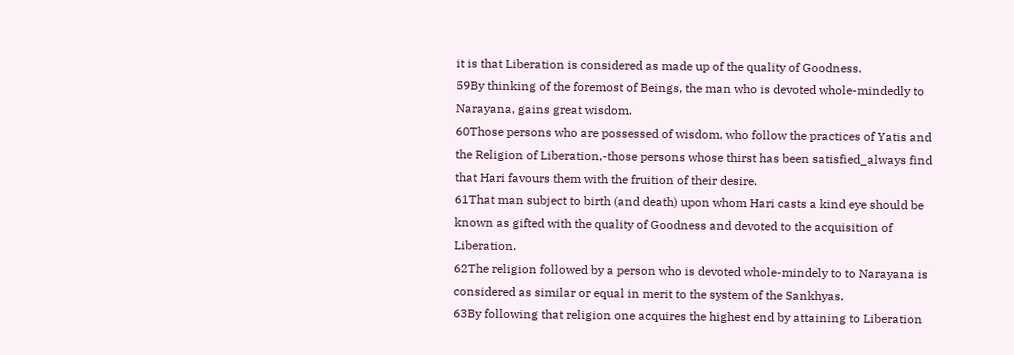it is that Liberation is considered as made up of the quality of Goodness.
59By thinking of the foremost of Beings, the man who is devoted whole-mindedly to Narayana, gains great wisdom.
60Those persons who are possessed of wisdom, who follow the practices of Yatis and the Religion of Liberation,-those persons whose thirst has been satisfied_always find that Hari favours them with the fruition of their desire.
61That man subject to birth (and death) upon whom Hari casts a kind eye should be known as gifted with the quality of Goodness and devoted to the acquisition of Liberation.
62The religion followed by a person who is devoted whole-mindely to to Narayana is considered as similar or equal in merit to the system of the Sankhyas.
63By following that religion one acquires the highest end by attaining to Liberation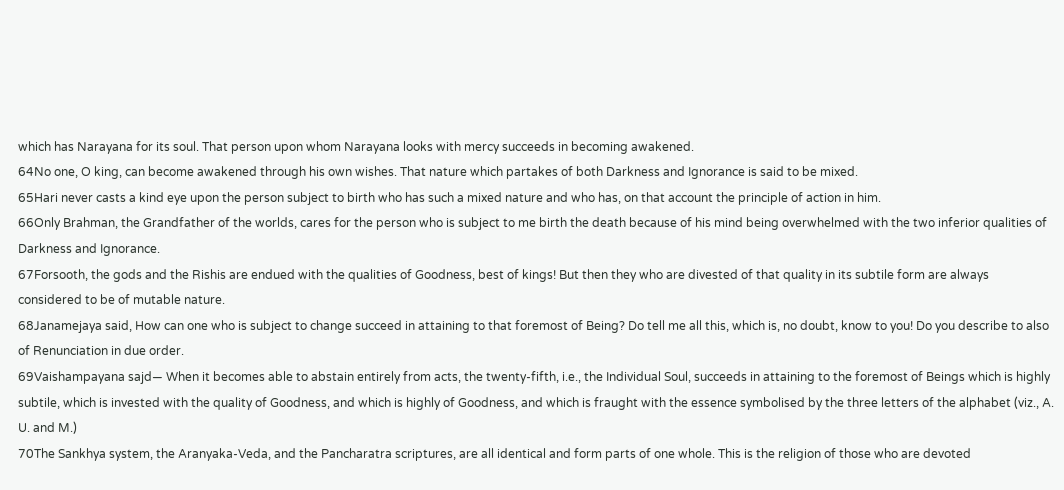which has Narayana for its soul. That person upon whom Narayana looks with mercy succeeds in becoming awakened.
64No one, O king, can become awakened through his own wishes. That nature which partakes of both Darkness and Ignorance is said to be mixed.
65Hari never casts a kind eye upon the person subject to birth who has such a mixed nature and who has, on that account the principle of action in him.
66Only Brahman, the Grandfather of the worlds, cares for the person who is subject to me birth the death because of his mind being overwhelmed with the two inferior qualities of Darkness and Ignorance.
67Forsooth, the gods and the Rishis are endued with the qualities of Goodness, best of kings! But then they who are divested of that quality in its subtile form are always considered to be of mutable nature.
68Janamejaya said, How can one who is subject to change succeed in attaining to that foremost of Being? Do tell me all this, which is, no doubt, know to you! Do you describe to also of Renunciation in due order.
69Vaishampayana sajd— When it becomes able to abstain entirely from acts, the twenty-fifth, i.e., the Individual Soul, succeeds in attaining to the foremost of Beings which is highly subtile, which is invested with the quality of Goodness, and which is highly of Goodness, and which is fraught with the essence symbolised by the three letters of the alphabet (viz., A. U. and M.)
70The Sankhya system, the Aranyaka-Veda, and the Pancharatra scriptures, are all identical and form parts of one whole. This is the religion of those who are devoted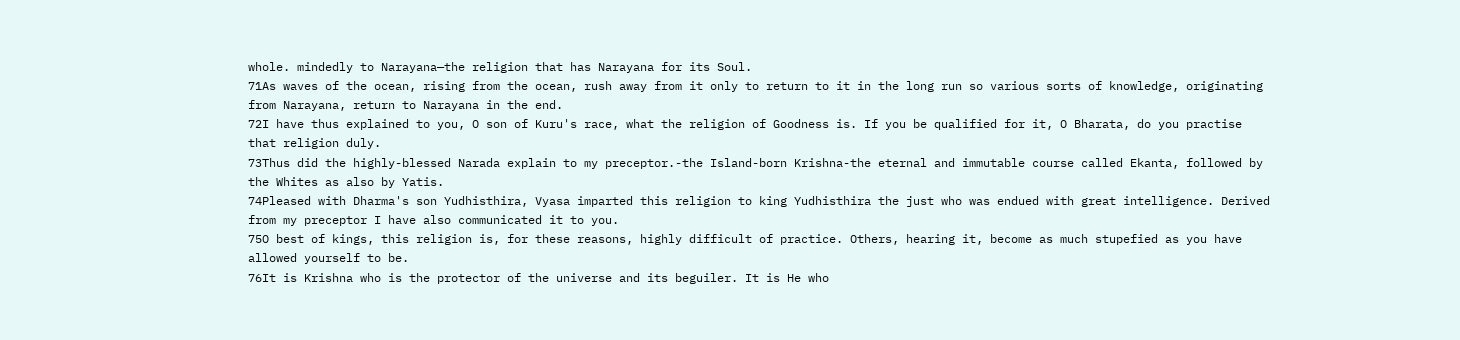whole. mindedly to Narayana—the religion that has Narayana for its Soul.
71As waves of the ocean, rising from the ocean, rush away from it only to return to it in the long run so various sorts of knowledge, originating from Narayana, return to Narayana in the end.
72I have thus explained to you, O son of Kuru's race, what the religion of Goodness is. If you be qualified for it, O Bharata, do you practise that religion duly.
73Thus did the highly-blessed Narada explain to my preceptor.-the Island-born Krishna-the eternal and immutable course called Ekanta, followed by the Whites as also by Yatis.
74Pleased with Dharma's son Yudhisthira, Vyasa imparted this religion to king Yudhisthira the just who was endued with great intelligence. Derived from my preceptor I have also communicated it to you.
75O best of kings, this religion is, for these reasons, highly difficult of practice. Others, hearing it, become as much stupefied as you have allowed yourself to be.
76It is Krishna who is the protector of the universe and its beguiler. It is He who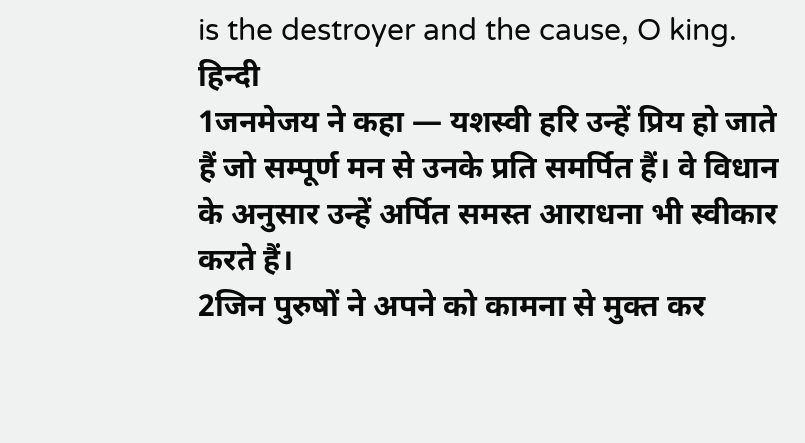is the destroyer and the cause, O king.
हिन्दी
1जनमेजय ने कहा — यशस्वी हरि उन्हें प्रिय हो जाते हैं जो सम्पूर्ण मन से उनके प्रति समर्पित हैं। वे विधान के अनुसार उन्हें अर्पित समस्त आराधना भी स्वीकार करते हैं।
2जिन पुरुषों ने अपने को कामना से मुक्त कर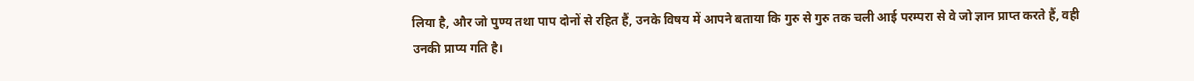लिया है, और जो पुण्य तथा पाप दोनों से रहित हैं, उनके विषय में आपने बताया कि गुरु से गुरु तक चली आई परम्परा से वे जो ज्ञान प्राप्त करते हैं, वही उनकी प्राप्य गति है।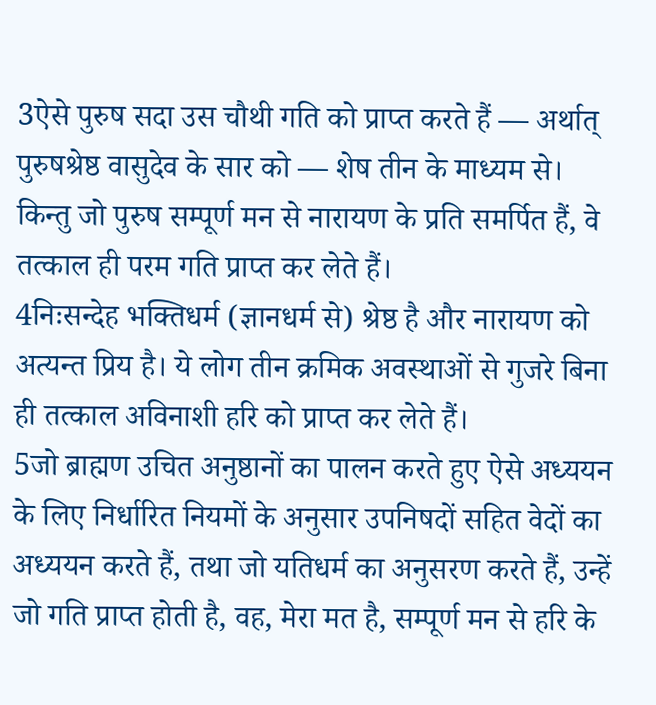3ऐसे पुरुष सदा उस चौथी गति को प्राप्त करते हैं — अर्थात् पुरुषश्रेष्ठ वासुदेव के सार को — शेष तीन के माध्यम से। किन्तु जो पुरुष सम्पूर्ण मन से नारायण के प्रति समर्पित हैं, वे तत्काल ही परम गति प्राप्त कर लेते हैं।
4निःसन्देह भक्तिधर्म (ज्ञानधर्म से) श्रेष्ठ है और नारायण को अत्यन्त प्रिय है। ये लोग तीन क्रमिक अवस्थाओं से गुजरे बिना ही तत्काल अविनाशी हरि को प्राप्त कर लेते हैं।
5जो ब्राह्मण उचित अनुष्ठानों का पालन करते हुए ऐसे अध्ययन के लिए निर्धारित नियमों के अनुसार उपनिषदों सहित वेदों का अध्ययन करते हैं, तथा जो यतिधर्म का अनुसरण करते हैं, उन्हें जो गति प्राप्त होती है, वह, मेरा मत है, सम्पूर्ण मन से हरि के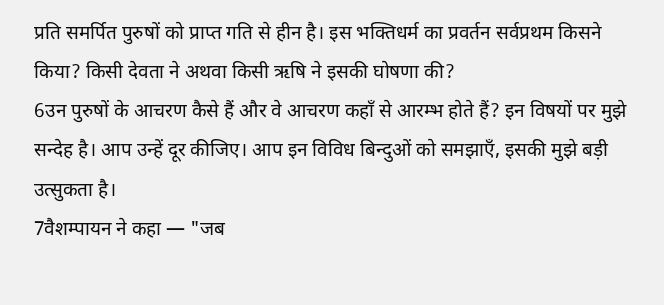प्रति समर्पित पुरुषों को प्राप्त गति से हीन है। इस भक्तिधर्म का प्रवर्तन सर्वप्रथम किसने किया? किसी देवता ने अथवा किसी ऋषि ने इसकी घोषणा की?
6उन पुरुषों के आचरण कैसे हैं और वे आचरण कहाँ से आरम्भ होते हैं? इन विषयों पर मुझे सन्देह है। आप उन्हें दूर कीजिए। आप इन विविध बिन्दुओं को समझाएँ, इसकी मुझे बड़ी उत्सुकता है।
7वैशम्पायन ने कहा — "जब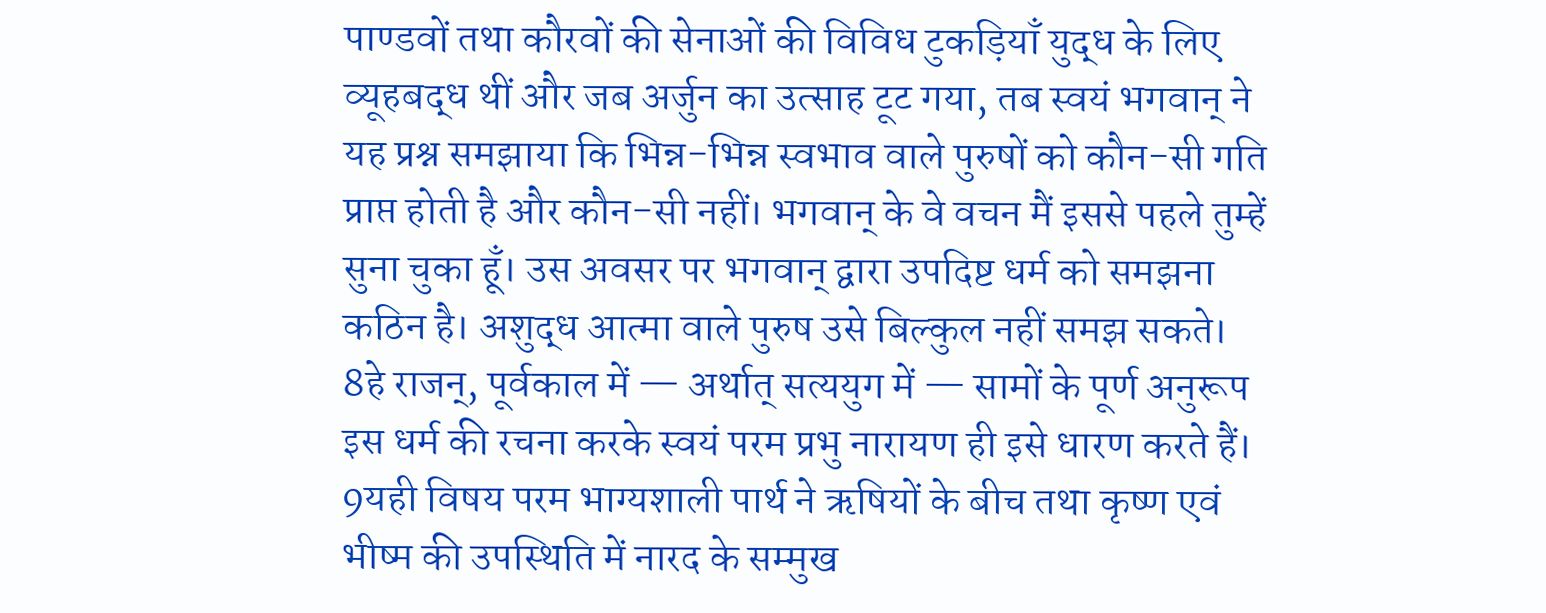पाण्डवों तथा कौरवों की सेनाओं की विविध टुकड़ियाँ युद्ध के लिए व्यूहबद्ध थीं और जब अर्जुन का उत्साह टूट गया, तब स्वयं भगवान् ने यह प्रश्न समझाया कि भिन्न-भिन्न स्वभाव वाले पुरुषों को कौन-सी गति प्राप्त होती है और कौन-सी नहीं। भगवान् के वे वचन मैं इससे पहले तुम्हें सुना चुका हूँ। उस अवसर पर भगवान् द्वारा उपदिष्ट धर्म को समझना कठिन है। अशुद्ध आत्मा वाले पुरुष उसे बिल्कुल नहीं समझ सकते।
8हे राजन्, पूर्वकाल में — अर्थात् सत्ययुग में — सामों के पूर्ण अनुरूप इस धर्म की रचना करके स्वयं परम प्रभु नारायण ही इसे धारण करते हैं।
9यही विषय परम भाग्यशाली पार्थ ने ऋषियों के बीच तथा कृष्ण एवं भीष्म की उपस्थिति में नारद के सम्मुख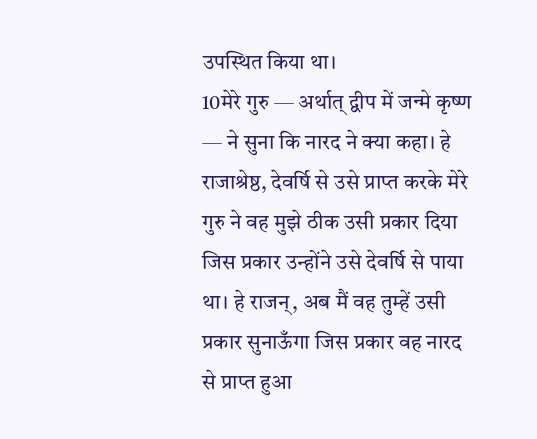उपस्थित किया था।
10मेरे गुरु — अर्थात् द्वीप में जन्मे कृष्ण — ने सुना कि नारद ने क्या कहा। हे राजाश्रेष्ठ, देवर्षि से उसे प्राप्त करके मेरे गुरु ने वह मुझे ठीक उसी प्रकार दिया जिस प्रकार उन्होंने उसे देवर्षि से पाया था। हे राजन्, अब मैं वह तुम्हें उसी प्रकार सुनाऊँगा जिस प्रकार वह नारद से प्राप्त हुआ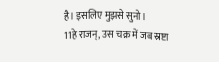है। इसलिए मुझसे सुनो।
11हे राजन्, उस चक्र में जब स्रष्टा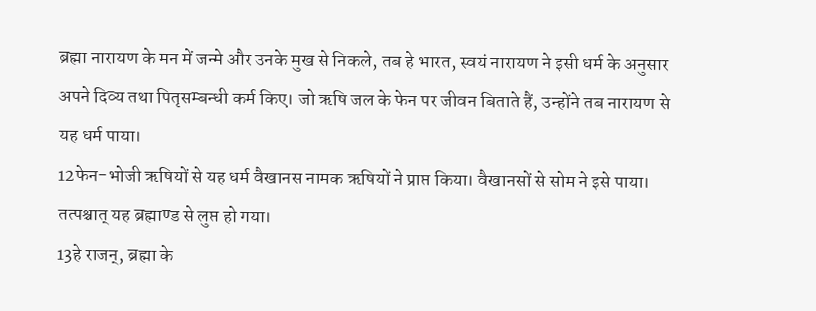ब्रह्मा नारायण के मन में जन्मे और उनके मुख से निकले, तब हे भारत, स्वयं नारायण ने इसी धर्म के अनुसार अपने दिव्य तथा पितृसम्बन्धी कर्म किए। जो ऋषि जल के फेन पर जीवन बिताते हैं, उन्होंने तब नारायण से यह धर्म पाया।
12फेन-भोजी ऋषियों से यह धर्म वैखानस नामक ऋषियों ने प्राप्त किया। वैखानसों से सोम ने इसे पाया। तत्पश्चात् यह ब्रह्माण्ड से लुप्त हो गया।
13हे राजन्, ब्रह्मा के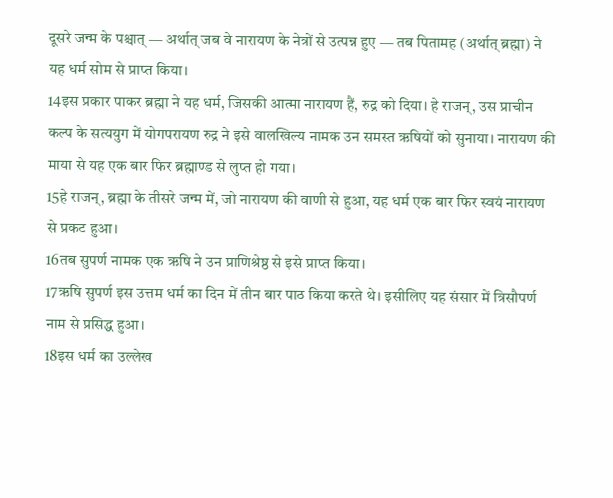दूसरे जन्म के पश्चात् — अर्थात् जब वे नारायण के नेत्रों से उत्पन्न हुए — तब पितामह (अर्थात् ब्रह्मा) ने यह धर्म सोम से प्राप्त किया।
14इस प्रकार पाकर ब्रह्मा ने यह धर्म, जिसकी आत्मा नारायण हैं, रुद्र को दिया। हे राजन्, उस प्राचीन कल्प के सत्ययुग में योगपरायण रुद्र ने इसे वालखिल्य नामक उन समस्त ऋषियों को सुनाया। नारायण की माया से यह एक बार फिर ब्रह्माण्ड से लुप्त हो गया।
15हे राजन्, ब्रह्मा के तीसरे जन्म में, जो नारायण की वाणी से हुआ, यह धर्म एक बार फिर स्वयं नारायण से प्रकट हुआ।
16तब सुपर्ण नामक एक ऋषि ने उन प्राणिश्रेष्ठ से इसे प्राप्त किया।
17ऋषि सुपर्ण इस उत्तम धर्म का दिन में तीन बार पाठ किया करते थे। इसीलिए यह संसार में त्रिसौपर्ण नाम से प्रसिद्ध हुआ।
18इस धर्म का उल्लेख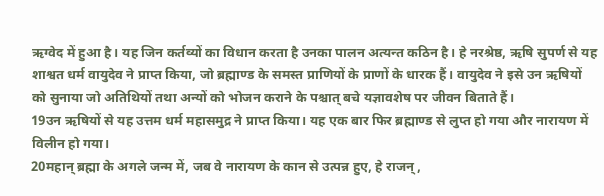ऋग्वेद में हुआ है। यह जिन कर्तव्यों का विधान करता है उनका पालन अत्यन्त कठिन है। हे नरश्रेष्ठ, ऋषि सुपर्ण से यह शाश्वत धर्म वायुदेव ने प्राप्त किया, जो ब्रह्माण्ड के समस्त प्राणियों के प्राणों के धारक हैं। वायुदेव ने इसे उन ऋषियों को सुनाया जो अतिथियों तथा अन्यों को भोजन कराने के पश्चात् बचे यज्ञावशेष पर जीवन बिताते हैं।
19उन ऋषियों से यह उत्तम धर्म महासमुद्र ने प्राप्त किया। यह एक बार फिर ब्रह्माण्ड से लुप्त हो गया और नारायण में विलीन हो गया।
20महान् ब्रह्मा के अगले जन्म में, जब वे नारायण के कान से उत्पन्न हुए, हे राजन्,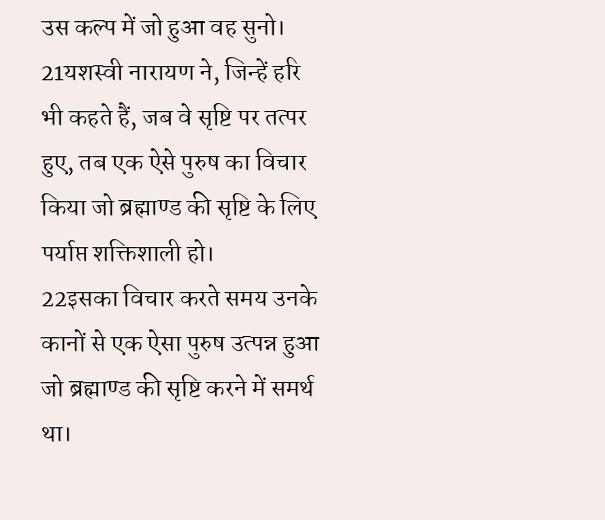उस कल्प में जो हुआ वह सुनो।
21यशस्वी नारायण ने, जिन्हें हरि भी कहते हैं, जब वे सृष्टि पर तत्पर हुए, तब एक ऐसे पुरुष का विचार किया जो ब्रह्माण्ड की सृष्टि के लिए पर्याप्त शक्तिशाली हो।
22इसका विचार करते समय उनके कानों से एक ऐसा पुरुष उत्पन्न हुआ जो ब्रह्माण्ड की सृष्टि करने में समर्थ था।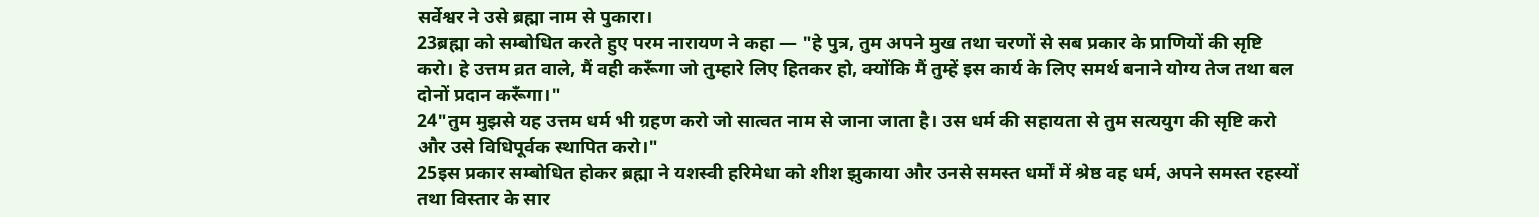सर्वेश्वर ने उसे ब्रह्मा नाम से पुकारा।
23ब्रह्मा को सम्बोधित करते हुए परम नारायण ने कहा — "हे पुत्र, तुम अपने मुख तथा चरणों से सब प्रकार के प्राणियों की सृष्टि करो। हे उत्तम व्रत वाले, मैं वही करूँगा जो तुम्हारे लिए हितकर हो, क्योंकि मैं तुम्हें इस कार्य के लिए समर्थ बनाने योग्य तेज तथा बल दोनों प्रदान करूँगा।"
24"तुम मुझसे यह उत्तम धर्म भी ग्रहण करो जो सात्वत नाम से जाना जाता है। उस धर्म की सहायता से तुम सत्ययुग की सृष्टि करो और उसे विधिपूर्वक स्थापित करो।"
25इस प्रकार सम्बोधित होकर ब्रह्मा ने यशस्वी हरिमेधा को शीश झुकाया और उनसे समस्त धर्मों में श्रेष्ठ वह धर्म, अपने समस्त रहस्यों तथा विस्तार के सार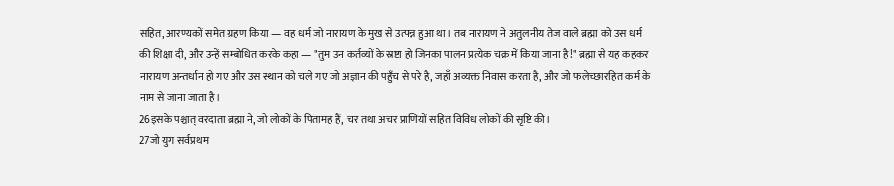सहित, आरण्यकों समेत ग्रहण किया — वह धर्म जो नारायण के मुख से उत्पन्न हुआ था। तब नारायण ने अतुलनीय तेज वाले ब्रह्मा को उस धर्म की शिक्षा दी, और उन्हें सम्बोधित करके कहा — "तुम उन कर्तव्यों के स्रष्टा हो जिनका पालन प्रत्येक चक्र में किया जाना है!" ब्रह्मा से यह कहकर नारायण अन्तर्धान हो गए और उस स्थान को चले गए जो अज्ञान की पहुँच से परे है, जहाँ अव्यक्त निवास करता है, और जो फलेच्छारहित कर्म के नाम से जाना जाता है।
26इसके पश्चात् वरदाता ब्रह्मा ने, जो लोकों के पितामह हैं, चर तथा अचर प्राणियों सहित विविध लोकों की सृष्टि की।
27जो युग सर्वप्रथम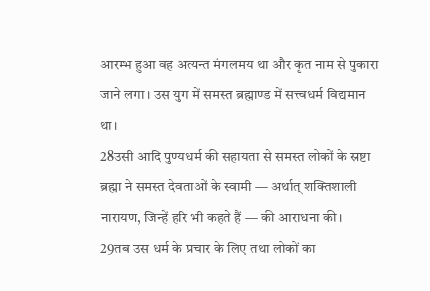आरम्भ हुआ वह अत्यन्त मंगलमय था और कृत नाम से पुकारा जाने लगा। उस युग में समस्त ब्रह्माण्ड में सत्त्वधर्म विद्यमान था।
28उसी आदि पुण्यधर्म की सहायता से समस्त लोकों के स्रष्टा ब्रह्मा ने समस्त देवताओं के स्वामी — अर्थात् शक्तिशाली नारायण, जिन्हें हरि भी कहते हैं — की आराधना की।
29तब उस धर्म के प्रचार के लिए तथा लोकों का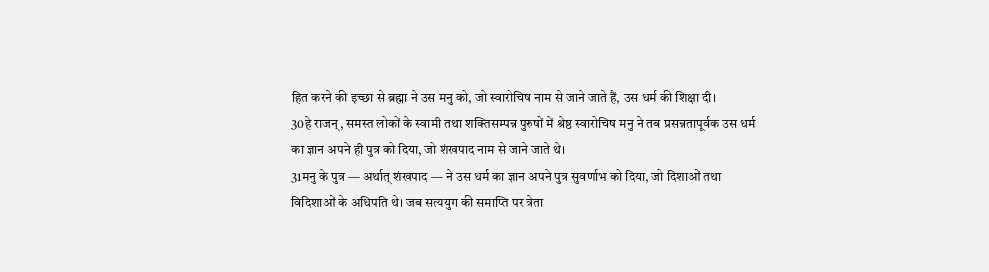हित करने की इच्छा से ब्रह्मा ने उस मनु को, जो स्वारोचिष नाम से जाने जाते हैं, उस धर्म की शिक्षा दी।
30हे राजन्, समस्त लोकों के स्वामी तथा शक्तिसम्पन्न पुरुषों में श्रेष्ठ स्वारोचिष मनु ने तब प्रसन्नतापूर्वक उस धर्म का ज्ञान अपने ही पुत्र को दिया, जो शंखपाद नाम से जाने जाते थे।
31मनु के पुत्र — अर्थात् शंखपाद — ने उस धर्म का ज्ञान अपने पुत्र सुवर्णाभ को दिया, जो दिशाओं तथा विदिशाओं के अधिपति थे। जब सत्ययुग की समाप्ति पर त्रेता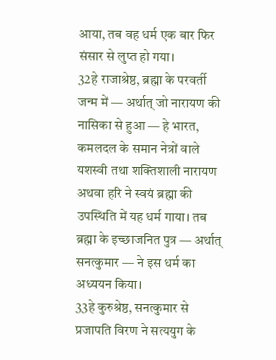आया, तब वह धर्म एक बार फिर संसार से लुप्त हो गया।
32हे राजाश्रेष्ठ, ब्रह्मा के परवर्ती जन्म में — अर्थात् जो नारायण की नासिका से हुआ — हे भारत, कमलदल के समान नेत्रों वाले यशस्वी तथा शक्तिशाली नारायण अथवा हरि ने स्वयं ब्रह्मा की उपस्थिति में यह धर्म गाया। तब ब्रह्मा के इच्छाजनित पुत्र — अर्थात् सनत्कुमार — ने इस धर्म का अध्ययन किया।
33हे कुरुश्रेष्ठ, सनत्कुमार से प्रजापति विरण ने सत्ययुग के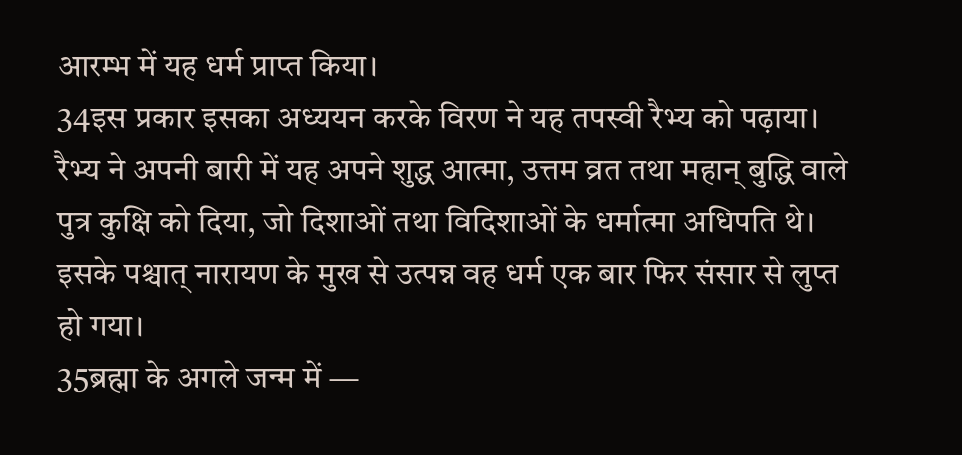आरम्भ में यह धर्म प्राप्त किया।
34इस प्रकार इसका अध्ययन करके विरण ने यह तपस्वी रैभ्य को पढ़ाया। रैभ्य ने अपनी बारी में यह अपने शुद्ध आत्मा, उत्तम व्रत तथा महान् बुद्धि वाले पुत्र कुक्षि को दिया, जो दिशाओं तथा विदिशाओं के धर्मात्मा अधिपति थे। इसके पश्चात् नारायण के मुख से उत्पन्न वह धर्म एक बार फिर संसार से लुप्त हो गया।
35ब्रह्मा के अगले जन्म में —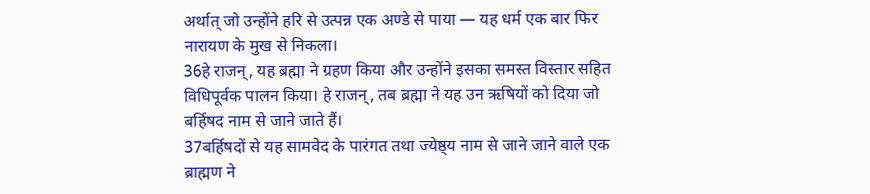अर्थात् जो उन्होंने हरि से उत्पन्न एक अण्डे से पाया — यह धर्म एक बार फिर नारायण के मुख से निकला।
36हे राजन्, यह ब्रह्मा ने ग्रहण किया और उन्होंने इसका समस्त विस्तार सहित विधिपूर्वक पालन किया। हे राजन्, तब ब्रह्मा ने यह उन ऋषियों को दिया जो बर्हिषद नाम से जाने जाते हैं।
37बर्हिषदों से यह सामवेद के पारंगत तथा ज्येष्ठ्य नाम से जाने जाने वाले एक ब्राह्मण ने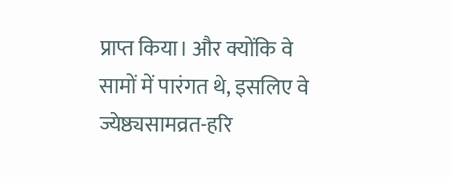प्राप्त किया। और क्योंकि वे सामों में पारंगत थे, इसलिए वे ज्येष्ठ्यसामव्रत-हरि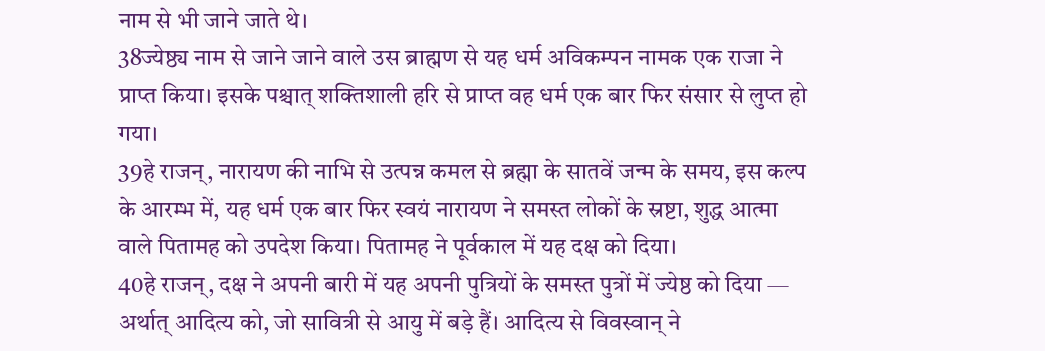नाम से भी जाने जाते थे।
38ज्येष्ठ्य नाम से जाने जाने वाले उस ब्राह्मण से यह धर्म अविकम्पन नामक एक राजा ने प्राप्त किया। इसके पश्चात् शक्तिशाली हरि से प्राप्त वह धर्म एक बार फिर संसार से लुप्त हो गया।
39हे राजन्, नारायण की नाभि से उत्पन्न कमल से ब्रह्मा के सातवें जन्म के समय, इस कल्प के आरम्भ में, यह धर्म एक बार फिर स्वयं नारायण ने समस्त लोकों के स्रष्टा, शुद्ध आत्मा वाले पितामह को उपदेश किया। पितामह ने पूर्वकाल में यह दक्ष को दिया।
40हे राजन्, दक्ष ने अपनी बारी में यह अपनी पुत्रियों के समस्त पुत्रों में ज्येष्ठ को दिया — अर्थात् आदित्य को, जो सावित्री से आयु में बड़े हैं। आदित्य से विवस्वान् ने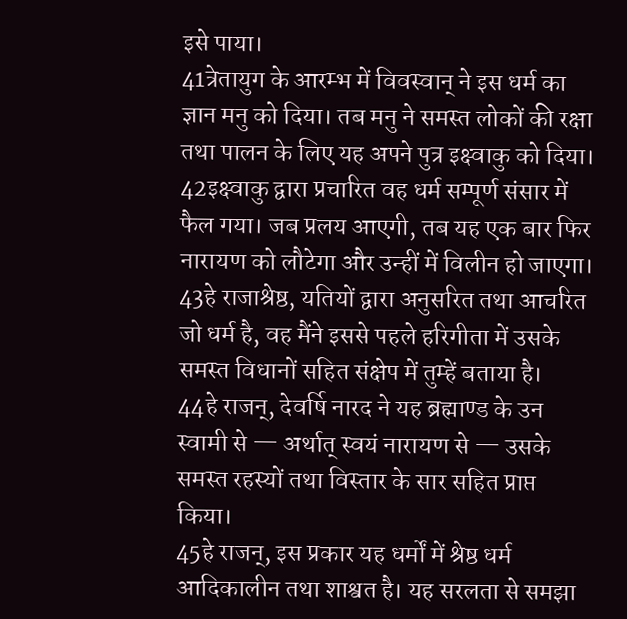इसे पाया।
41त्रेतायुग के आरम्भ में विवस्वान् ने इस धर्म का ज्ञान मनु को दिया। तब मनु ने समस्त लोकों की रक्षा तथा पालन के लिए यह अपने पुत्र इक्ष्वाकु को दिया।
42इक्ष्वाकु द्वारा प्रचारित वह धर्म सम्पूर्ण संसार में फैल गया। जब प्रलय आएगी, तब यह एक बार फिर नारायण को लौटेगा और उन्हीं में विलीन हो जाएगा।
43हे राजाश्रेष्ठ, यतियों द्वारा अनुसरित तथा आचरित जो धर्म है, वह मैंने इससे पहले हरिगीता में उसके समस्त विधानों सहित संक्षेप में तुम्हें बताया है।
44हे राजन्, देवर्षि नारद ने यह ब्रह्माण्ड के उन स्वामी से — अर्थात् स्वयं नारायण से — उसके समस्त रहस्यों तथा विस्तार के सार सहित प्राप्त किया।
45हे राजन्, इस प्रकार यह धर्मों में श्रेष्ठ धर्म आदिकालीन तथा शाश्वत है। यह सरलता से समझा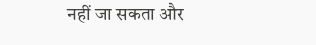नहीं जा सकता और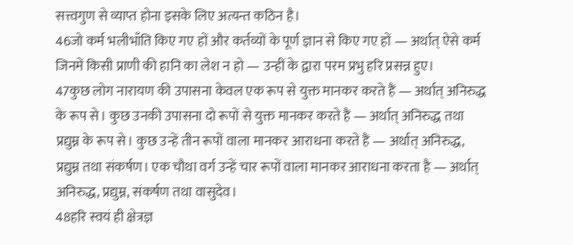सत्त्वगुण से व्याप्त होना इसके लिए अत्यन्त कठिन है।
46जो कर्म भलीभाँति किए गए हों और कर्तव्यों के पूर्ण ज्ञान से किए गए हों — अर्थात् ऐसे कर्म जिनमें किसी प्राणी की हानि का लेश न हो — उन्हीं के द्वारा परम प्रभु हरि प्रसन्न हुए।
47कुछ लोग नारायण की उपासना केवल एक रूप से युक्त मानकर करते हैं — अर्थात् अनिरुद्ध के रूप से। कुछ उनकी उपासना दो रूपों से युक्त मानकर करते हैं — अर्थात् अनिरुद्ध तथा प्रद्युम्न के रूप से। कुछ उन्हें तीन रूपों वाला मानकर आराधना करते हैं — अर्थात् अनिरुद्ध, प्रद्युम्न तथा संकर्षण। एक चौथा वर्ग उन्हें चार रूपों वाला मानकर आराधना करता है — अर्थात् अनिरुद्ध, प्रद्युम्न, संकर्षण तथा वासुदेव।
48हरि स्वयं ही क्षेत्रज्ञ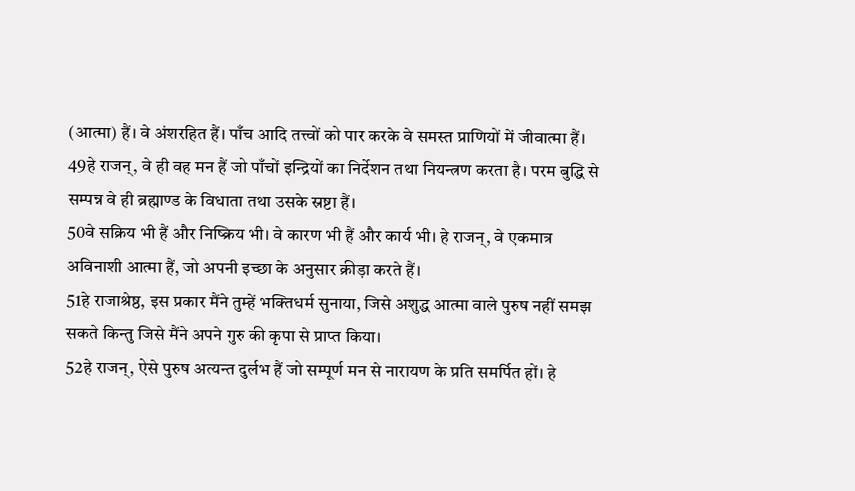(आत्मा) हैं। वे अंशरहित हैं। पाँच आदि तत्त्वों को पार करके वे समस्त प्राणियों में जीवात्मा हैं।
49हे राजन्, वे ही वह मन हैं जो पाँचों इन्द्रियों का निर्देशन तथा नियन्त्रण करता है। परम बुद्धि से सम्पन्न वे ही ब्रह्माण्ड के विधाता तथा उसके स्रष्टा हैं।
50वे सक्रिय भी हैं और निष्क्रिय भी। वे कारण भी हैं और कार्य भी। हे राजन्, वे एकमात्र अविनाशी आत्मा हैं, जो अपनी इच्छा के अनुसार क्रीड़ा करते हैं।
51हे राजाश्रेष्ठ, इस प्रकार मैंने तुम्हें भक्तिधर्म सुनाया, जिसे अशुद्ध आत्मा वाले पुरुष नहीं समझ सकते किन्तु जिसे मैंने अपने गुरु की कृपा से प्राप्त किया।
52हे राजन्, ऐसे पुरुष अत्यन्त दुर्लभ हैं जो सम्पूर्ण मन से नारायण के प्रति समर्पित हों। हे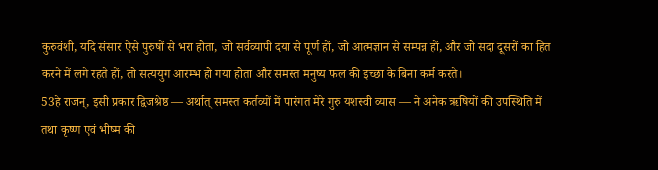कुरुवंशी, यदि संसार ऐसे पुरुषों से भरा होता, जो सर्वव्यापी दया से पूर्ण हों, जो आत्मज्ञान से सम्पन्न हों, और जो सदा दूसरों का हित करने में लगे रहते हों, तो सत्ययुग आरम्भ हो गया होता और समस्त मनुष्य फल की इच्छा के बिना कर्म करते।
53हे राजन्, इसी प्रकार द्विजश्रेष्ठ — अर्थात् समस्त कर्तव्यों में पारंगत मेरे गुरु यशस्वी व्यास — ने अनेक ऋषियों की उपस्थिति में तथा कृष्ण एवं भीष्म की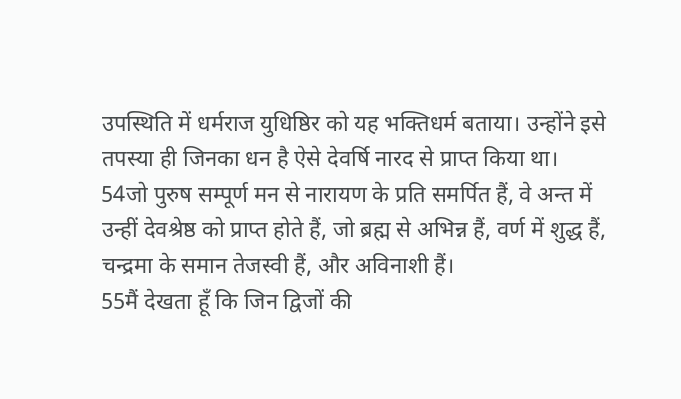उपस्थिति में धर्मराज युधिष्ठिर को यह भक्तिधर्म बताया। उन्होंने इसे तपस्या ही जिनका धन है ऐसे देवर्षि नारद से प्राप्त किया था।
54जो पुरुष सम्पूर्ण मन से नारायण के प्रति समर्पित हैं, वे अन्त में उन्हीं देवश्रेष्ठ को प्राप्त होते हैं, जो ब्रह्म से अभिन्न हैं, वर्ण में शुद्ध हैं, चन्द्रमा के समान तेजस्वी हैं, और अविनाशी हैं।
55मैं देखता हूँ कि जिन द्विजों की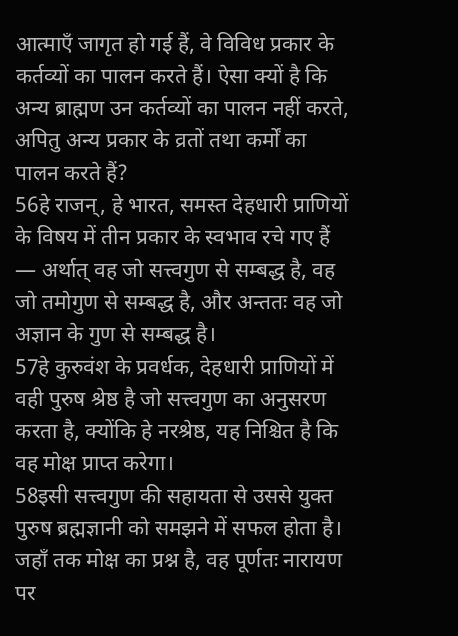आत्माएँ जागृत हो गई हैं, वे विविध प्रकार के कर्तव्यों का पालन करते हैं। ऐसा क्यों है कि अन्य ब्राह्मण उन कर्तव्यों का पालन नहीं करते, अपितु अन्य प्रकार के व्रतों तथा कर्मों का पालन करते हैं?
56हे राजन्, हे भारत, समस्त देहधारी प्राणियों के विषय में तीन प्रकार के स्वभाव रचे गए हैं — अर्थात् वह जो सत्त्वगुण से सम्बद्ध है, वह जो तमोगुण से सम्बद्ध है, और अन्ततः वह जो अज्ञान के गुण से सम्बद्ध है।
57हे कुरुवंश के प्रवर्धक, देहधारी प्राणियों में वही पुरुष श्रेष्ठ है जो सत्त्वगुण का अनुसरण करता है, क्योंकि हे नरश्रेष्ठ, यह निश्चित है कि वह मोक्ष प्राप्त करेगा।
58इसी सत्त्वगुण की सहायता से उससे युक्त पुरुष ब्रह्मज्ञानी को समझने में सफल होता है। जहाँ तक मोक्ष का प्रश्न है, वह पूर्णतः नारायण पर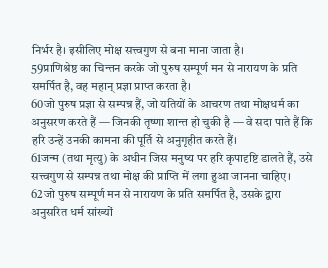निर्भर है। इसीलिए मोक्ष सत्त्वगुण से बना माना जाता है।
59प्राणिश्रेष्ठ का चिन्तन करके जो पुरुष सम्पूर्ण मन से नारायण के प्रति समर्पित है, वह महान् प्रज्ञा प्राप्त करता है।
60जो पुरुष प्रज्ञा से सम्पन्न हैं, जो यतियों के आचरण तथा मोक्षधर्म का अनुसरण करते हैं — जिनकी तृष्णा शान्त हो चुकी है — वे सदा पाते हैं कि हरि उन्हें उनकी कामना की पूर्ति से अनुगृहीत करते हैं।
61जन्म (तथा मृत्यु) के अधीन जिस मनुष्य पर हरि कृपादृष्टि डालते हैं, उसे सत्त्वगुण से सम्पन्न तथा मोक्ष की प्राप्ति में लगा हुआ जानना चाहिए।
62जो पुरुष सम्पूर्ण मन से नारायण के प्रति समर्पित है, उसके द्वारा अनुसरित धर्म सांख्यों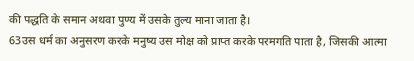की पद्धति के समान अथवा पुण्य में उसके तुल्य माना जाता है।
63उस धर्म का अनुसरण करके मनुष्य उस मोक्ष को प्राप्त करके परमगति पाता है, जिसकी आत्मा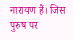नारायण हैं। जिस पुरुष पर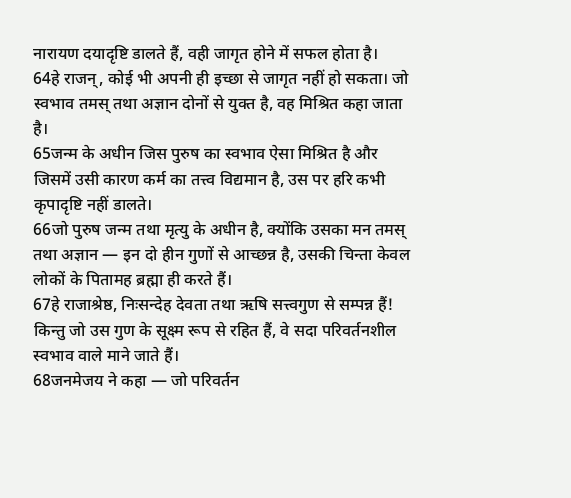नारायण दयादृष्टि डालते हैं, वही जागृत होने में सफल होता है।
64हे राजन्, कोई भी अपनी ही इच्छा से जागृत नहीं हो सकता। जो स्वभाव तमस् तथा अज्ञान दोनों से युक्त है, वह मिश्रित कहा जाता है।
65जन्म के अधीन जिस पुरुष का स्वभाव ऐसा मिश्रित है और जिसमें उसी कारण कर्म का तत्त्व विद्यमान है, उस पर हरि कभी कृपादृष्टि नहीं डालते।
66जो पुरुष जन्म तथा मृत्यु के अधीन है, क्योंकि उसका मन तमस् तथा अज्ञान — इन दो हीन गुणों से आच्छन्न है, उसकी चिन्ता केवल लोकों के पितामह ब्रह्मा ही करते हैं।
67हे राजाश्रेष्ठ, निःसन्देह देवता तथा ऋषि सत्त्वगुण से सम्पन्न हैं! किन्तु जो उस गुण के सूक्ष्म रूप से रहित हैं, वे सदा परिवर्तनशील स्वभाव वाले माने जाते हैं।
68जनमेजय ने कहा — जो परिवर्तन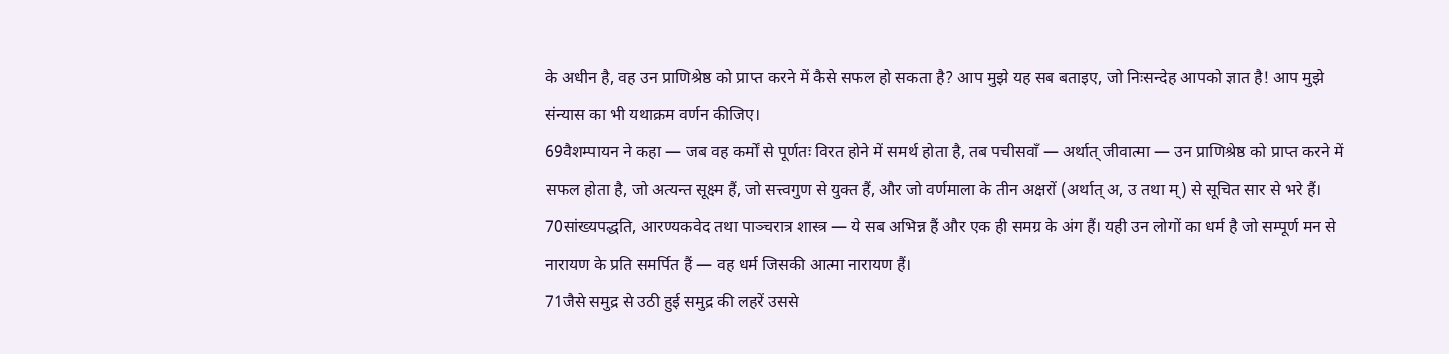के अधीन है, वह उन प्राणिश्रेष्ठ को प्राप्त करने में कैसे सफल हो सकता है? आप मुझे यह सब बताइए, जो निःसन्देह आपको ज्ञात है! आप मुझे संन्यास का भी यथाक्रम वर्णन कीजिए।
69वैशम्पायन ने कहा — जब वह कर्मों से पूर्णतः विरत होने में समर्थ होता है, तब पचीसवाँ — अर्थात् जीवात्मा — उन प्राणिश्रेष्ठ को प्राप्त करने में सफल होता है, जो अत्यन्त सूक्ष्म हैं, जो सत्त्वगुण से युक्त हैं, और जो वर्णमाला के तीन अक्षरों (अर्थात् अ, उ तथा म्) से सूचित सार से भरे हैं।
70सांख्यपद्धति, आरण्यकवेद तथा पाञ्चरात्र शास्त्र — ये सब अभिन्न हैं और एक ही समग्र के अंग हैं। यही उन लोगों का धर्म है जो सम्पूर्ण मन से नारायण के प्रति समर्पित हैं — वह धर्म जिसकी आत्मा नारायण हैं।
71जैसे समुद्र से उठी हुई समुद्र की लहरें उससे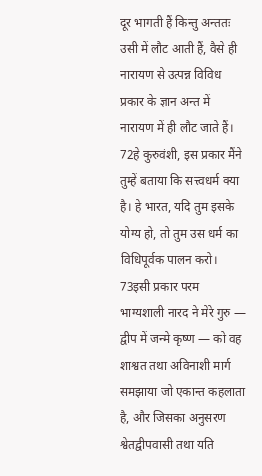दूर भागती हैं किन्तु अन्ततः उसी में लौट आती हैं, वैसे ही नारायण से उत्पन्न विविध प्रकार के ज्ञान अन्त में नारायण में ही लौट जाते हैं।
72हे कुरुवंशी, इस प्रकार मैंने तुम्हें बताया कि सत्त्वधर्म क्या है। हे भारत, यदि तुम इसके योग्य हो, तो तुम उस धर्म का विधिपूर्वक पालन करो।
73इसी प्रकार परम भाग्यशाली नारद ने मेरे गुरु — द्वीप में जन्मे कृष्ण — को वह शाश्वत तथा अविनाशी मार्ग समझाया जो एकान्त कहलाता है, और जिसका अनुसरण श्वेतद्वीपवासी तथा यति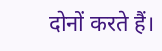दोनों करते हैं।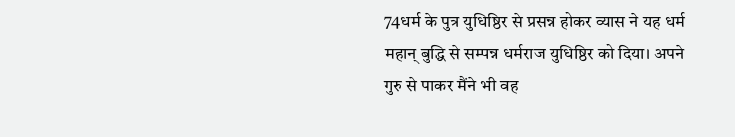74धर्म के पुत्र युधिष्ठिर से प्रसन्न होकर व्यास ने यह धर्म महान् बुद्धि से सम्पन्न धर्मराज युधिष्ठिर को दिया। अपने गुरु से पाकर मैंने भी वह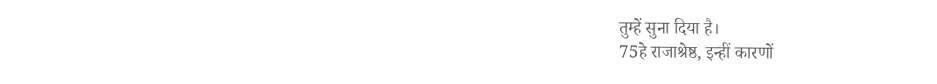तुम्हें सुना दिया है।
75हे राजाश्रेष्ठ, इन्हीं कारणों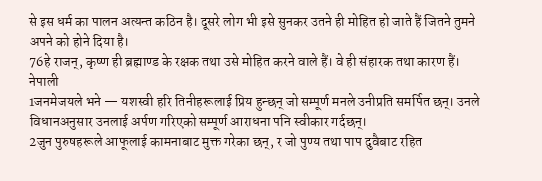से इस धर्म का पालन अत्यन्त कठिन है। दूसरे लोग भी इसे सुनकर उतने ही मोहित हो जाते हैं जितने तुमने अपने को होने दिया है।
76हे राजन्, कृष्ण ही ब्रह्माण्ड के रक्षक तथा उसे मोहित करने वाले हैं। वे ही संहारक तथा कारण हैं।
नेपाली
1जनमेजयले भने — यशस्वी हरि तिनीहरूलाई प्रिय हुन्छन् जो सम्पूर्ण मनले उनीप्रति समर्पित छन्। उनले विधानअनुसार उनलाई अर्पण गरिएको सम्पूर्ण आराधना पनि स्वीकार गर्दछन्।
2जुन पुरुषहरूले आफूलाई कामनाबाट मुक्त गरेका छन्, र जो पुण्य तथा पाप दुवैबाट रहित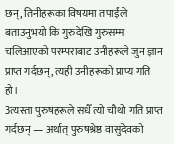छन्, तिनीहरूका विषयमा तपाईंले बताउनुभयो कि गुरुदेखि गुरुसम्म चलिआएको परम्पराबाट उनीहरूले जुन ज्ञान प्राप्त गर्दछन्, त्यही उनीहरूको प्राप्य गति हो।
3त्यस्ता पुरुषहरूले सधैँ त्यो चौथो गति प्राप्त गर्दछन् — अर्थात् पुरुषश्रेष्ठ वासुदेवको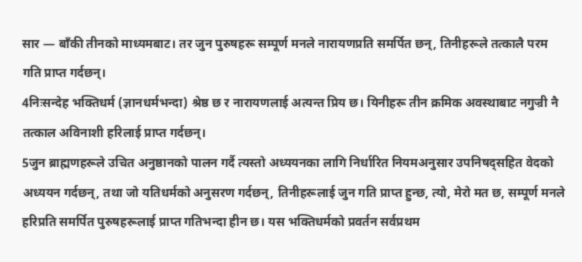सार — बाँकी तीनको माध्यमबाट। तर जुन पुरुषहरू सम्पूर्ण मनले नारायणप्रति समर्पित छन्, तिनीहरूले तत्कालै परम गति प्राप्त गर्दछन्।
4निःसन्देह भक्तिधर्म (ज्ञानधर्मभन्दा) श्रेष्ठ छ र नारायणलाई अत्यन्त प्रिय छ। यिनीहरू तीन क्रमिक अवस्थाबाट नगुज्री नै तत्काल अविनाशी हरिलाई प्राप्त गर्दछन्।
5जुन ब्राह्मणहरूले उचित अनुष्ठानको पालन गर्दै त्यस्तो अध्ययनका लागि निर्धारित नियमअनुसार उपनिषद्सहित वेदको अध्ययन गर्दछन्, तथा जो यतिधर्मको अनुसरण गर्दछन्, तिनीहरूलाई जुन गति प्राप्त हुन्छ, त्यो, मेरो मत छ, सम्पूर्ण मनले हरिप्रति समर्पित पुरुषहरूलाई प्राप्त गतिभन्दा हीन छ। यस भक्तिधर्मको प्रवर्तन सर्वप्रथम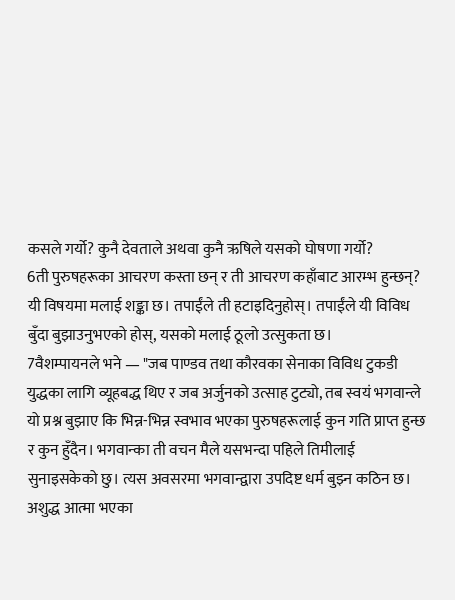कसले गर्यो? कुनै देवताले अथवा कुनै ऋषिले यसको घोषणा गर्यो?
6ती पुरुषहरूका आचरण कस्ता छन् र ती आचरण कहाँबाट आरम्भ हुन्छन्? यी विषयमा मलाई शङ्का छ। तपाईंले ती हटाइदिनुहोस्। तपाईंले यी विविध बुँदा बुझाउनुभएको होस्, यसको मलाई ठूलो उत्सुकता छ।
7वैशम्पायनले भने — "जब पाण्डव तथा कौरवका सेनाका विविध टुकडी युद्धका लागि व्यूहबद्ध थिए र जब अर्जुनको उत्साह टुट्यो, तब स्वयं भगवान्ले यो प्रश्न बुझाए कि भिन्न-भिन्न स्वभाव भएका पुरुषहरूलाई कुन गति प्राप्त हुन्छ र कुन हुँदैन। भगवान्का ती वचन मैले यसभन्दा पहिले तिमीलाई सुनाइसकेको छु। त्यस अवसरमा भगवान्द्वारा उपदिष्ट धर्म बुझ्न कठिन छ। अशुद्ध आत्मा भएका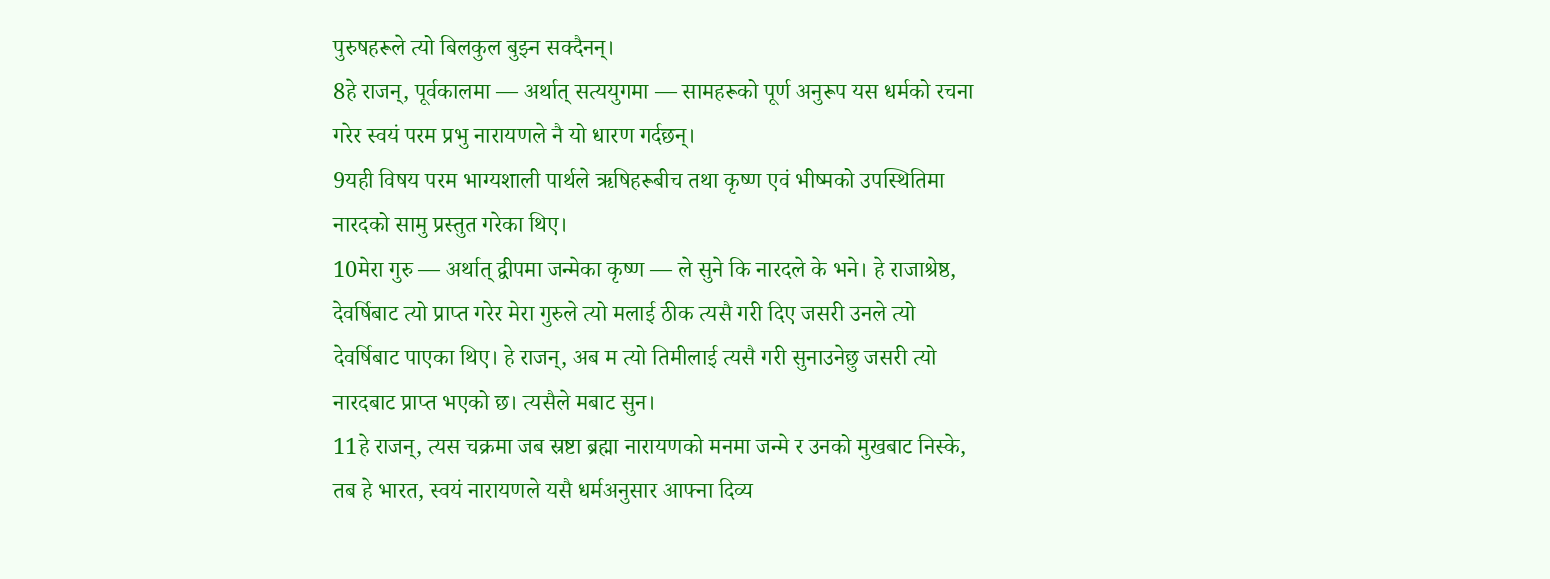पुरुषहरूले त्यो बिलकुल बुझ्न सक्दैनन्।
8हे राजन्, पूर्वकालमा — अर्थात् सत्ययुगमा — सामहरूको पूर्ण अनुरूप यस धर्मको रचना गरेर स्वयं परम प्रभु नारायणले नै यो धारण गर्दछन्।
9यही विषय परम भाग्यशाली पार्थले ऋषिहरूबीच तथा कृष्ण एवं भीष्मको उपस्थितिमा नारदको सामु प्रस्तुत गरेका थिए।
10मेरा गुरु — अर्थात् द्वीपमा जन्मेका कृष्ण — ले सुने कि नारदले के भने। हे राजाश्रेष्ठ, देवर्षिबाट त्यो प्राप्त गरेर मेरा गुरुले त्यो मलाई ठीक त्यसै गरी दिए जसरी उनले त्यो देवर्षिबाट पाएका थिए। हे राजन्, अब म त्यो तिमीलाई त्यसै गरी सुनाउनेछु जसरी त्यो नारदबाट प्राप्त भएको छ। त्यसैले मबाट सुन।
11हे राजन्, त्यस चक्रमा जब स्रष्टा ब्रह्मा नारायणको मनमा जन्मे र उनको मुखबाट निस्के, तब हे भारत, स्वयं नारायणले यसै धर्मअनुसार आफ्ना दिव्य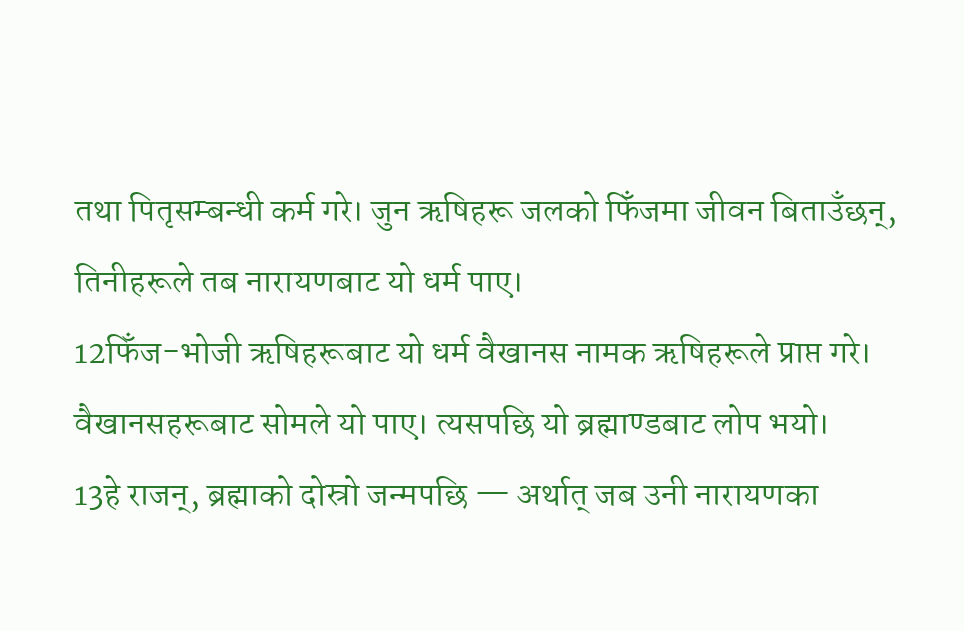तथा पितृसम्बन्धी कर्म गरे। जुन ऋषिहरू जलको फिँजमा जीवन बिताउँछन्, तिनीहरूले तब नारायणबाट यो धर्म पाए।
12फिँज-भोजी ऋषिहरूबाट यो धर्म वैखानस नामक ऋषिहरूले प्राप्त गरे। वैखानसहरूबाट सोमले यो पाए। त्यसपछि यो ब्रह्माण्डबाट लोप भयो।
13हे राजन्, ब्रह्माको दोस्रो जन्मपछि — अर्थात् जब उनी नारायणका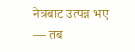नेत्रबाट उत्पन्न भए — तब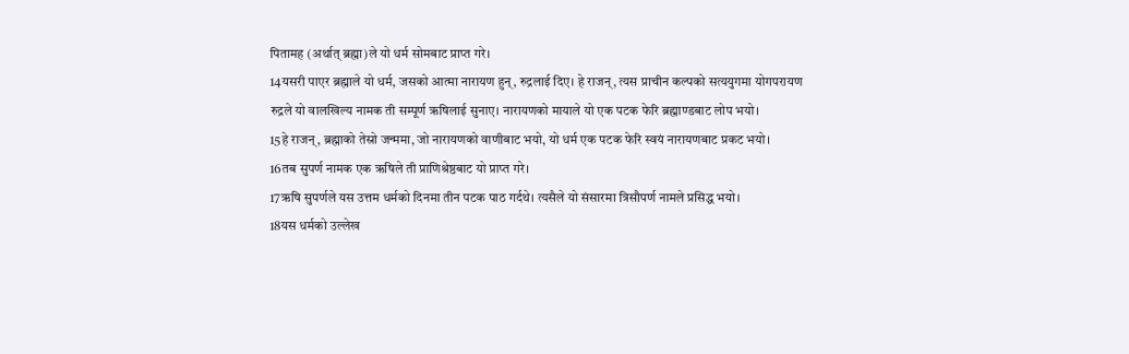पितामह (अर्थात् ब्रह्मा)ले यो धर्म सोमबाट प्राप्त गरे।
14यसरी पाएर ब्रह्माले यो धर्म, जसको आत्मा नारायण हुन्, रुद्रलाई दिए। हे राजन्, त्यस प्राचीन कल्पको सत्ययुगमा योगपरायण रुद्रले यो वालखिल्य नामक ती सम्पूर्ण ऋषिलाई सुनाए। नारायणको मायाले यो एक पटक फेरि ब्रह्माण्डबाट लोप भयो।
15हे राजन्, ब्रह्माको तेस्रो जन्ममा, जो नारायणको वाणीबाट भयो, यो धर्म एक पटक फेरि स्वयं नारायणबाट प्रकट भयो।
16तब सुपर्ण नामक एक ऋषिले ती प्राणिश्रेष्ठबाट यो प्राप्त गरे।
17ऋषि सुपर्णले यस उत्तम धर्मको दिनमा तीन पटक पाठ गर्दथे। त्यसैले यो संसारमा त्रिसौपर्ण नामले प्रसिद्ध भयो।
18यस धर्मको उल्लेख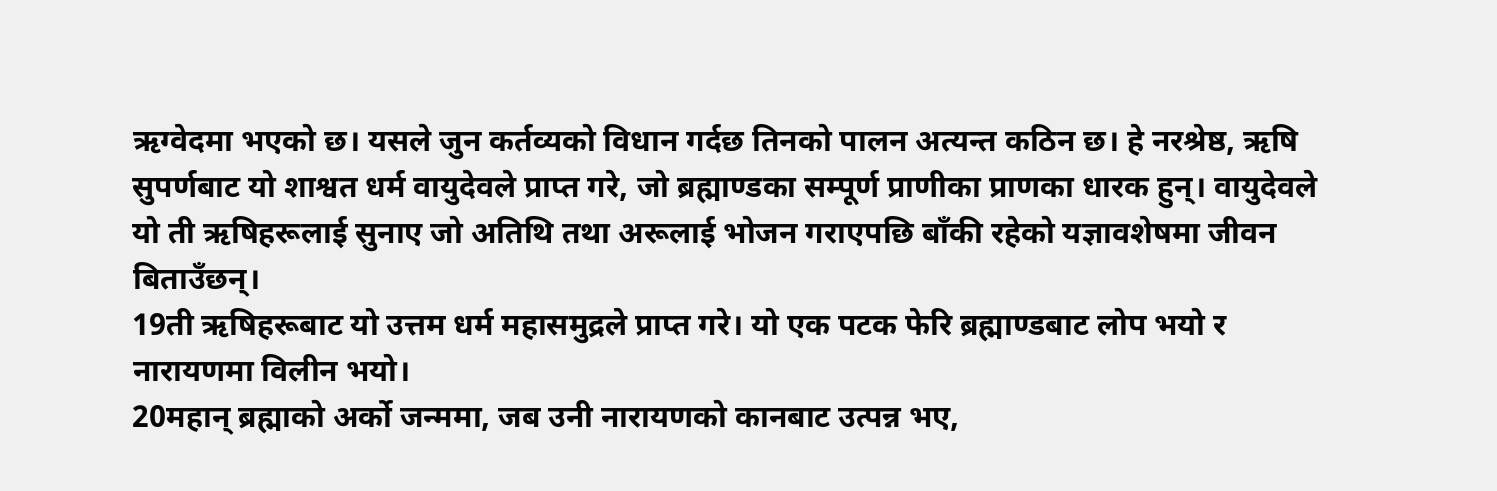ऋग्वेदमा भएको छ। यसले जुन कर्तव्यको विधान गर्दछ तिनको पालन अत्यन्त कठिन छ। हे नरश्रेष्ठ, ऋषि सुपर्णबाट यो शाश्वत धर्म वायुदेवले प्राप्त गरे, जो ब्रह्माण्डका सम्पूर्ण प्राणीका प्राणका धारक हुन्। वायुदेवले यो ती ऋषिहरूलाई सुनाए जो अतिथि तथा अरूलाई भोजन गराएपछि बाँकी रहेको यज्ञावशेषमा जीवन बिताउँछन्।
19ती ऋषिहरूबाट यो उत्तम धर्म महासमुद्रले प्राप्त गरे। यो एक पटक फेरि ब्रह्माण्डबाट लोप भयो र नारायणमा विलीन भयो।
20महान् ब्रह्माको अर्को जन्ममा, जब उनी नारायणको कानबाट उत्पन्न भए,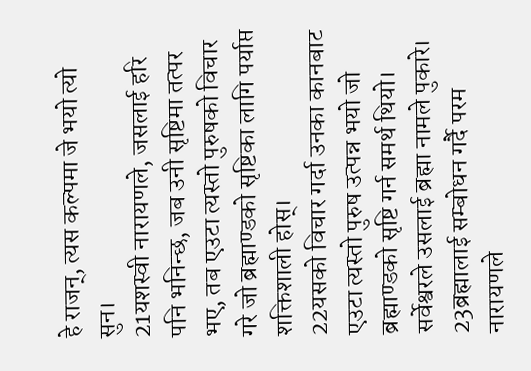हे राजन्, त्यस कल्पमा जे भयो त्यो सुन।
21यशस्वी नारायणले, जसलाई हरि पनि भनिन्छ, जब उनी सृष्टिमा तत्पर भए, तब एउटा त्यस्तो पुरुषको विचार गरे जो ब्रह्माण्डको सृष्टिका लागि पर्याप्त शक्तिशाली होस्।
22यसको विचार गर्दा उनका कानबाट एउटा त्यस्तो पुरुष उत्पन्न भयो जो ब्रह्माण्डको सृष्टि गर्न समर्थ थियो। सर्वेश्वरले उसलाई ब्रह्मा नामले पुकारे।
23ब्रह्मालाई सम्बोधन गर्दै परम नारायणले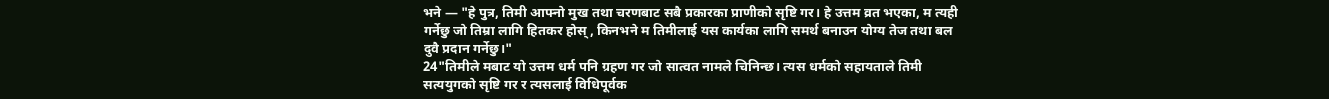भने — "हे पुत्र, तिमी आफ्नो मुख तथा चरणबाट सबै प्रकारका प्राणीको सृष्टि गर। हे उत्तम व्रत भएका, म त्यही गर्नेछु जो तिम्रा लागि हितकर होस्, किनभने म तिमीलाई यस कार्यका लागि समर्थ बनाउन योग्य तेज तथा बल दुवै प्रदान गर्नेछु।"
24"तिमीले मबाट यो उत्तम धर्म पनि ग्रहण गर जो सात्वत नामले चिनिन्छ। त्यस धर्मको सहायताले तिमी सत्ययुगको सृष्टि गर र त्यसलाई विधिपूर्वक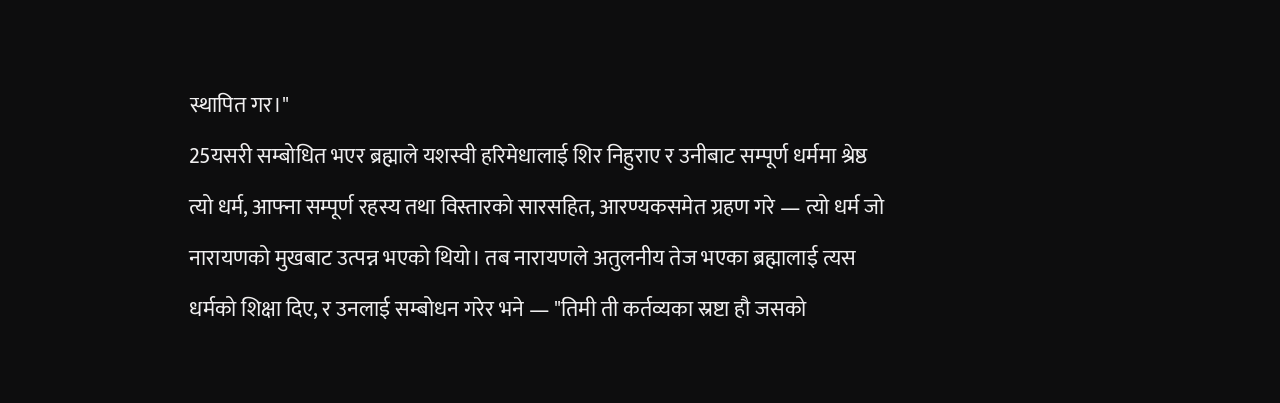स्थापित गर।"
25यसरी सम्बोधित भएर ब्रह्माले यशस्वी हरिमेधालाई शिर निहुराए र उनीबाट सम्पूर्ण धर्ममा श्रेष्ठ त्यो धर्म, आफ्ना सम्पूर्ण रहस्य तथा विस्तारको सारसहित, आरण्यकसमेत ग्रहण गरे — त्यो धर्म जो नारायणको मुखबाट उत्पन्न भएको थियो। तब नारायणले अतुलनीय तेज भएका ब्रह्मालाई त्यस धर्मको शिक्षा दिए, र उनलाई सम्बोधन गरेर भने — "तिमी ती कर्तव्यका स्रष्टा हौ जसको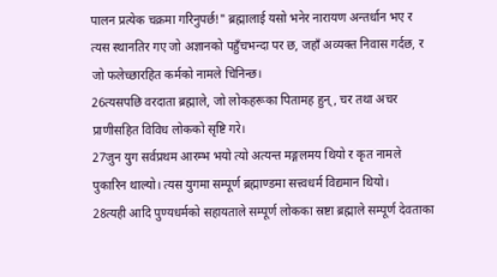पालन प्रत्येक चक्रमा गरिनुपर्छ!" ब्रह्मालाई यसो भनेर नारायण अन्तर्धान भए र त्यस स्थानतिर गए जो अज्ञानको पहुँचभन्दा पर छ, जहाँ अव्यक्त निवास गर्दछ, र जो फलेच्छारहित कर्मको नामले चिनिन्छ।
26त्यसपछि वरदाता ब्रह्माले, जो लोकहरूका पितामह हुन्, चर तथा अचर प्राणीसहित विविध लोकको सृष्टि गरे।
27जुन युग सर्वप्रथम आरम्भ भयो त्यो अत्यन्त मङ्गलमय थियो र कृत नामले पुकारिन थाल्यो। त्यस युगमा सम्पूर्ण ब्रह्माण्डमा सत्त्वधर्म विद्यमान थियो।
28त्यही आदि पुण्यधर्मको सहायताले सम्पूर्ण लोकका स्रष्टा ब्रह्माले सम्पूर्ण देवताका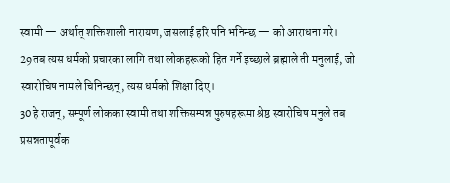स्वामी — अर्थात् शक्तिशाली नारायण, जसलाई हरि पनि भनिन्छ — को आराधना गरे।
29तब त्यस धर्मको प्रचारका लागि तथा लोकहरूको हित गर्ने इच्छाले ब्रह्माले ती मनुलाई, जो स्वारोचिष नामले चिनिन्छन्, त्यस धर्मको शिक्षा दिए।
30हे राजन्, सम्पूर्ण लोकका स्वामी तथा शक्तिसम्पन्न पुरुषहरूमा श्रेष्ठ स्वारोचिष मनुले तब प्रसन्नतापूर्वक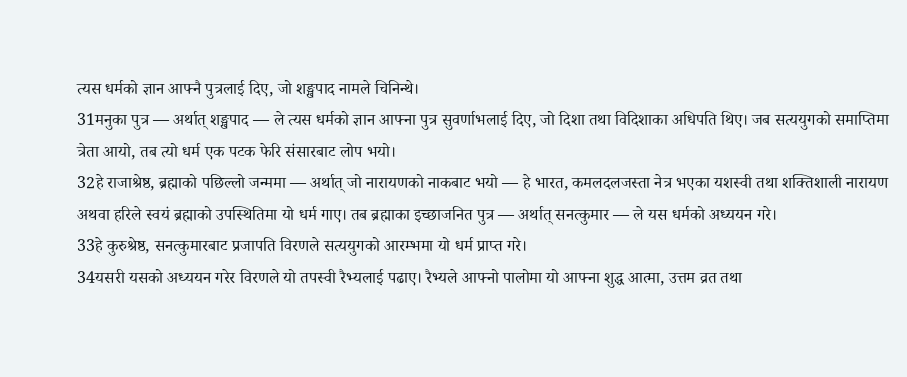त्यस धर्मको ज्ञान आफ्नै पुत्रलाई दिए, जो शङ्खपाद नामले चिनिन्थे।
31मनुका पुत्र — अर्थात् शङ्खपाद — ले त्यस धर्मको ज्ञान आफ्ना पुत्र सुवर्णाभलाई दिए, जो दिशा तथा विदिशाका अधिपति थिए। जब सत्ययुगको समाप्तिमा त्रेता आयो, तब त्यो धर्म एक पटक फेरि संसारबाट लोप भयो।
32हे राजाश्रेष्ठ, ब्रह्माको पछिल्लो जन्ममा — अर्थात् जो नारायणको नाकबाट भयो — हे भारत, कमलदलजस्ता नेत्र भएका यशस्वी तथा शक्तिशाली नारायण अथवा हरिले स्वयं ब्रह्माको उपस्थितिमा यो धर्म गाए। तब ब्रह्माका इच्छाजनित पुत्र — अर्थात् सनत्कुमार — ले यस धर्मको अध्ययन गरे।
33हे कुरुश्रेष्ठ, सनत्कुमारबाट प्रजापति विरणले सत्ययुगको आरम्भमा यो धर्म प्राप्त गरे।
34यसरी यसको अध्ययन गरेर विरणले यो तपस्वी रैभ्यलाई पढाए। रैभ्यले आफ्नो पालोमा यो आफ्ना शुद्ध आत्मा, उत्तम व्रत तथा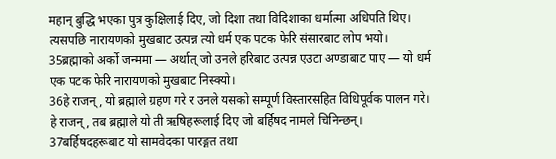महान् बुद्धि भएका पुत्र कुक्षिलाई दिए, जो दिशा तथा विदिशाका धर्मात्मा अधिपति थिए। त्यसपछि नारायणको मुखबाट उत्पन्न त्यो धर्म एक पटक फेरि संसारबाट लोप भयो।
35ब्रह्माको अर्को जन्ममा — अर्थात् जो उनले हरिबाट उत्पन्न एउटा अण्डाबाट पाए — यो धर्म एक पटक फेरि नारायणको मुखबाट निस्क्यो।
36हे राजन्, यो ब्रह्माले ग्रहण गरे र उनले यसको सम्पूर्ण विस्तारसहित विधिपूर्वक पालन गरे। हे राजन्, तब ब्रह्माले यो ती ऋषिहरूलाई दिए जो बर्हिषद नामले चिनिन्छन्।
37बर्हिषदहरूबाट यो सामवेदका पारङ्गत तथा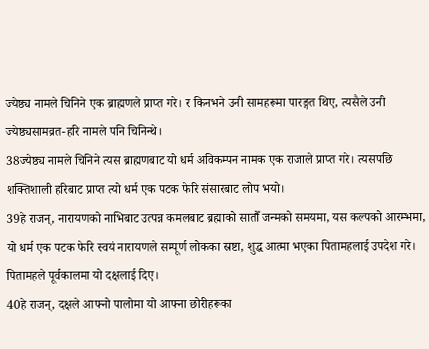ज्येष्ठ्य नामले चिनिने एक ब्राह्मणले प्राप्त गरे। र किनभने उनी सामहरूमा पारङ्गत थिए, त्यसैले उनी ज्येष्ठ्यसामव्रत-हरि नामले पनि चिनिन्थे।
38ज्येष्ठ्य नामले चिनिने त्यस ब्राह्मणबाट यो धर्म अविकम्पन नामक एक राजाले प्राप्त गरे। त्यसपछि शक्तिशाली हरिबाट प्राप्त त्यो धर्म एक पटक फेरि संसारबाट लोप भयो।
39हे राजन्, नारायणको नाभिबाट उत्पन्न कमलबाट ब्रह्माको सातौँ जन्मको समयमा, यस कल्पको आरम्भमा, यो धर्म एक पटक फेरि स्वयं नारायणले सम्पूर्ण लोकका स्रष्टा, शुद्ध आत्मा भएका पितामहलाई उपदेश गरे। पितामहले पूर्वकालमा यो दक्षलाई दिए।
40हे राजन्, दक्षले आफ्नो पालोमा यो आफ्ना छोरीहरूका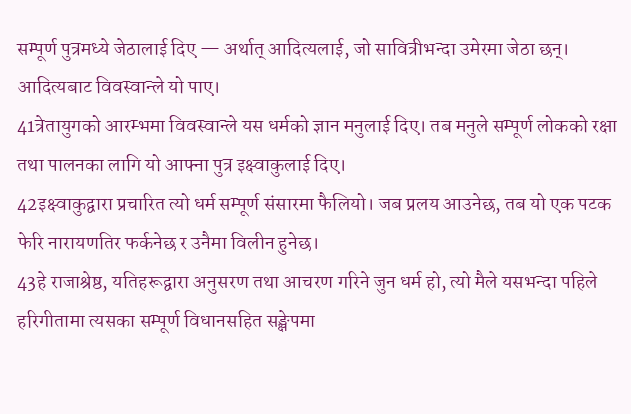सम्पूर्ण पुत्रमध्ये जेठालाई दिए — अर्थात् आदित्यलाई, जो सावित्रीभन्दा उमेरमा जेठा छन्। आदित्यबाट विवस्वान्ले यो पाए।
41त्रेतायुगको आरम्भमा विवस्वान्ले यस धर्मको ज्ञान मनुलाई दिए। तब मनुले सम्पूर्ण लोकको रक्षा तथा पालनका लागि यो आफ्ना पुत्र इक्ष्वाकुलाई दिए।
42इक्ष्वाकुद्वारा प्रचारित त्यो धर्म सम्पूर्ण संसारमा फैलियो। जब प्रलय आउनेछ, तब यो एक पटक फेरि नारायणतिर फर्कनेछ र उनैमा विलीन हुनेछ।
43हे राजाश्रेष्ठ, यतिहरूद्वारा अनुसरण तथा आचरण गरिने जुन धर्म हो, त्यो मैले यसभन्दा पहिले हरिगीतामा त्यसका सम्पूर्ण विधानसहित सङ्क्षेपमा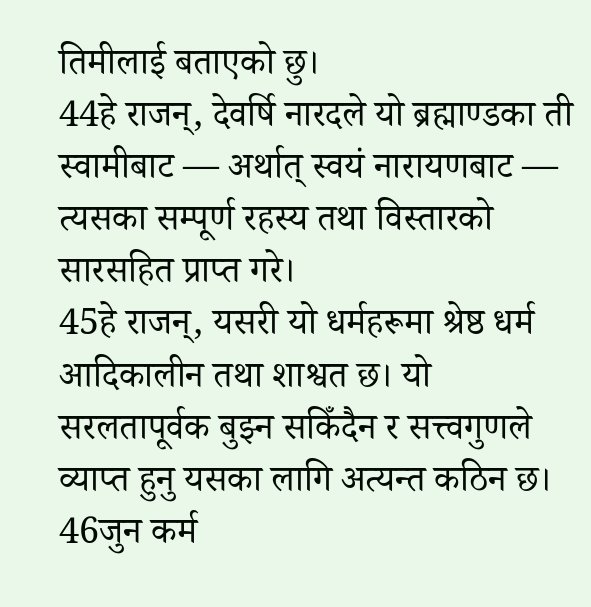तिमीलाई बताएको छु।
44हे राजन्, देवर्षि नारदले यो ब्रह्माण्डका ती स्वामीबाट — अर्थात् स्वयं नारायणबाट — त्यसका सम्पूर्ण रहस्य तथा विस्तारको सारसहित प्राप्त गरे।
45हे राजन्, यसरी यो धर्महरूमा श्रेष्ठ धर्म आदिकालीन तथा शाश्वत छ। यो सरलतापूर्वक बुझ्न सकिँदैन र सत्त्वगुणले व्याप्त हुनु यसका लागि अत्यन्त कठिन छ।
46जुन कर्म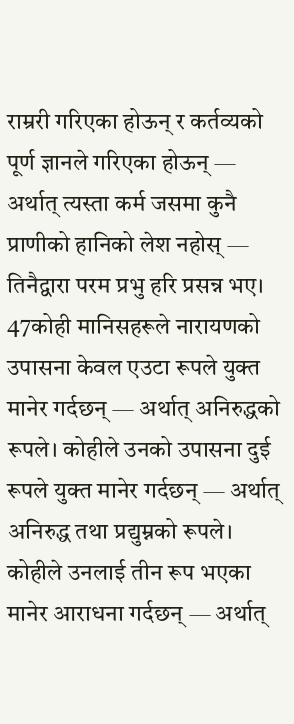राम्ररी गरिएका होऊन् र कर्तव्यको पूर्ण ज्ञानले गरिएका होऊन् — अर्थात् त्यस्ता कर्म जसमा कुनै प्राणीको हानिको लेश नहोस् — तिनैद्वारा परम प्रभु हरि प्रसन्न भए।
47कोही मानिसहरूले नारायणको उपासना केवल एउटा रूपले युक्त मानेर गर्दछन् — अर्थात् अनिरुद्धको रूपले। कोहीले उनको उपासना दुई रूपले युक्त मानेर गर्दछन् — अर्थात् अनिरुद्ध तथा प्रद्युम्नको रूपले। कोहीले उनलाई तीन रूप भएका मानेर आराधना गर्दछन् — अर्थात्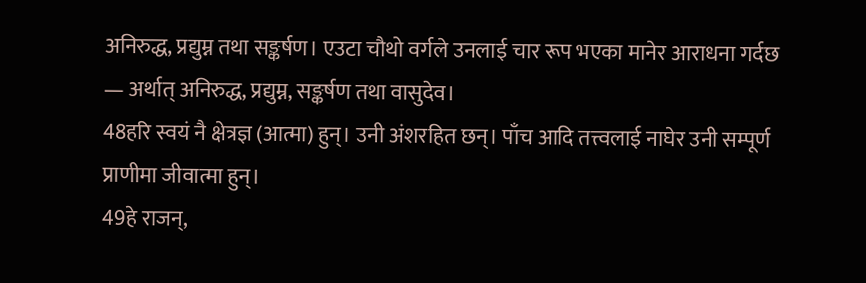अनिरुद्ध, प्रद्युम्न तथा सङ्कर्षण। एउटा चौथो वर्गले उनलाई चार रूप भएका मानेर आराधना गर्दछ — अर्थात् अनिरुद्ध, प्रद्युम्न, सङ्कर्षण तथा वासुदेव।
48हरि स्वयं नै क्षेत्रज्ञ (आत्मा) हुन्। उनी अंशरहित छन्। पाँच आदि तत्त्वलाई नाघेर उनी सम्पूर्ण प्राणीमा जीवात्मा हुन्।
49हे राजन्,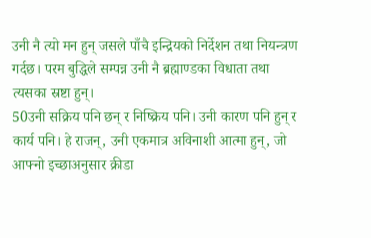उनी नै त्यो मन हुन् जसले पाँचै इन्द्रियको निर्देशन तथा नियन्त्रण गर्दछ। परम बुद्धिले सम्पन्न उनी नै ब्रह्माण्डका विधाता तथा त्यसका स्रष्टा हुन्।
50उनी सक्रिय पनि छन् र निष्क्रिय पनि। उनी कारण पनि हुन् र कार्य पनि। हे राजन्, उनी एकमात्र अविनाशी आत्मा हुन्, जो आफ्नो इच्छाअनुसार क्रीडा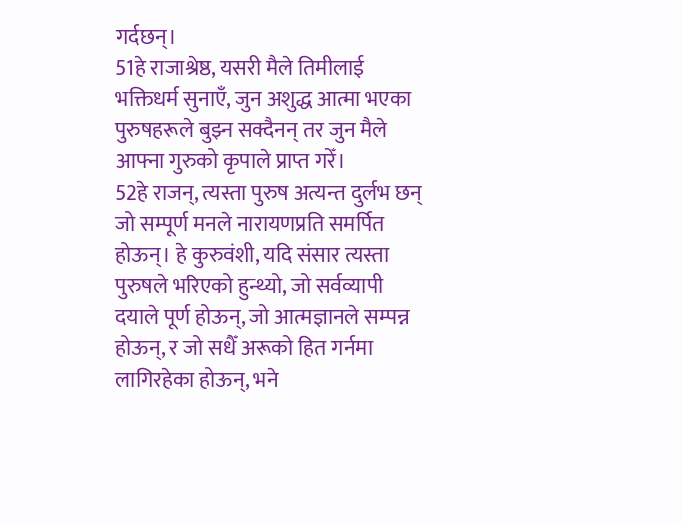गर्दछन्।
51हे राजाश्रेष्ठ, यसरी मैले तिमीलाई भक्तिधर्म सुनाएँ, जुन अशुद्ध आत्मा भएका पुरुषहरूले बुझ्न सक्दैनन् तर जुन मैले आफ्ना गुरुको कृपाले प्राप्त गरेँ।
52हे राजन्, त्यस्ता पुरुष अत्यन्त दुर्लभ छन् जो सम्पूर्ण मनले नारायणप्रति समर्पित होऊन्। हे कुरुवंशी, यदि संसार त्यस्ता पुरुषले भरिएको हुन्थ्यो, जो सर्वव्यापी दयाले पूर्ण होऊन्, जो आत्मज्ञानले सम्पन्न होऊन्, र जो सधैँ अरूको हित गर्नमा लागिरहेका होऊन्, भने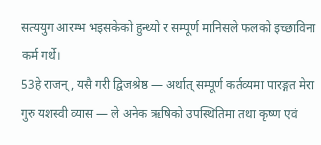सत्ययुग आरम्भ भइसकेको हुन्थ्यो र सम्पूर्ण मानिसले फलको इच्छाविना कर्म गर्थे।
53हे राजन्, यसै गरी द्विजश्रेष्ठ — अर्थात् सम्पूर्ण कर्तव्यमा पारङ्गत मेरा गुरु यशस्वी व्यास — ले अनेक ऋषिको उपस्थितिमा तथा कृष्ण एवं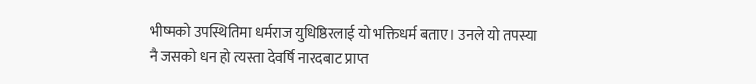भीष्मको उपस्थितिमा धर्मराज युधिष्ठिरलाई यो भक्तिधर्म बताए। उनले यो तपस्या नै जसको धन हो त्यस्ता देवर्षि नारदबाट प्राप्त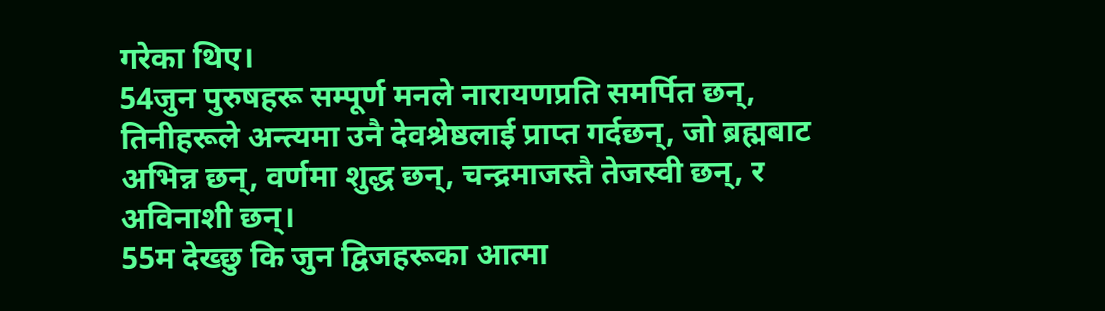गरेका थिए।
54जुन पुरुषहरू सम्पूर्ण मनले नारायणप्रति समर्पित छन्, तिनीहरूले अन्त्यमा उनै देवश्रेष्ठलाई प्राप्त गर्दछन्, जो ब्रह्मबाट अभिन्न छन्, वर्णमा शुद्ध छन्, चन्द्रमाजस्तै तेजस्वी छन्, र अविनाशी छन्।
55म देख्छु कि जुन द्विजहरूका आत्मा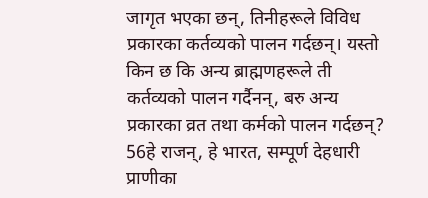जागृत भएका छन्, तिनीहरूले विविध प्रकारका कर्तव्यको पालन गर्दछन्। यस्तो किन छ कि अन्य ब्राह्मणहरूले ती कर्तव्यको पालन गर्दैनन्, बरु अन्य प्रकारका व्रत तथा कर्मको पालन गर्दछन्?
56हे राजन्, हे भारत, सम्पूर्ण देहधारी प्राणीका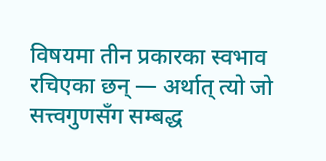विषयमा तीन प्रकारका स्वभाव रचिएका छन् — अर्थात् त्यो जो सत्त्वगुणसँग सम्बद्ध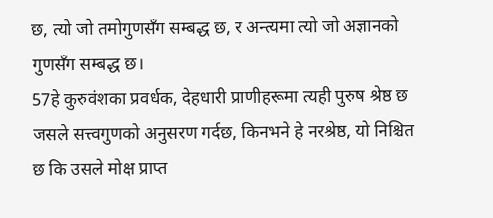छ, त्यो जो तमोगुणसँग सम्बद्ध छ, र अन्त्यमा त्यो जो अज्ञानको गुणसँग सम्बद्ध छ।
57हे कुरुवंशका प्रवर्धक, देहधारी प्राणीहरूमा त्यही पुरुष श्रेष्ठ छ जसले सत्त्वगुणको अनुसरण गर्दछ, किनभने हे नरश्रेष्ठ, यो निश्चित छ कि उसले मोक्ष प्राप्त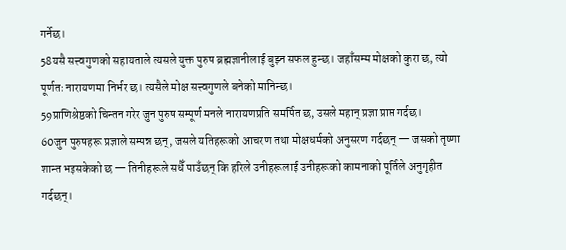गर्नेछ।
58यसै सत्त्वगुणको सहायताले त्यसले युक्त पुरुष ब्रह्मज्ञानीलाई बुझ्न सफल हुन्छ। जहाँसम्म मोक्षको कुरा छ, त्यो पूर्णतः नारायणमा निर्भर छ। त्यसैले मोक्ष सत्त्वगुणले बनेको मानिन्छ।
59प्राणिश्रेष्ठको चिन्तन गरेर जुन पुरुष सम्पूर्ण मनले नारायणप्रति समर्पित छ, उसले महान् प्रज्ञा प्राप्त गर्दछ।
60जुन पुरुषहरू प्रज्ञाले सम्पन्न छन्, जसले यतिहरूको आचरण तथा मोक्षधर्मको अनुसरण गर्दछन् — जसको तृष्णा शान्त भइसकेको छ — तिनीहरूले सधैँ पाउँछन् कि हरिले उनीहरूलाई उनीहरूको कामनाको पूर्तिले अनुगृहीत गर्दछन्।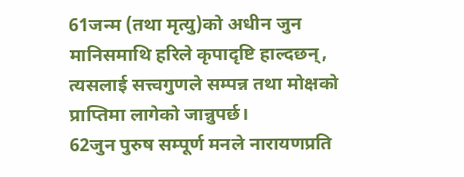61जन्म (तथा मृत्यु)को अधीन जुन मानिसमाथि हरिले कृपादृष्टि हाल्दछन्, त्यसलाई सत्त्वगुणले सम्पन्न तथा मोक्षको प्राप्तिमा लागेको जान्नुपर्छ।
62जुन पुरुष सम्पूर्ण मनले नारायणप्रति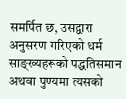समर्पित छ, उसद्वारा अनुसरण गरिएको धर्म साङ्ख्यहरूको पद्धतिसमान अथवा पुण्यमा त्यसको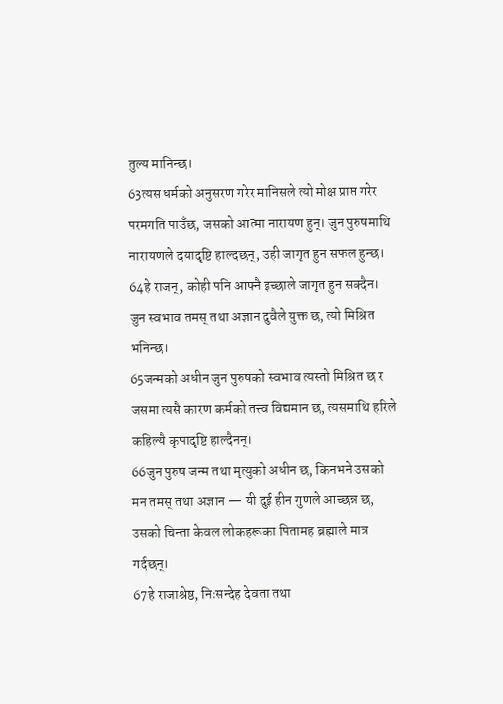तुल्य मानिन्छ।
63त्यस धर्मको अनुसरण गरेर मानिसले त्यो मोक्ष प्राप्त गरेर परमगति पाउँछ, जसको आत्मा नारायण हुन्। जुन पुरुषमाथि नारायणले दयादृष्टि हाल्दछन्, उही जागृत हुन सफल हुन्छ।
64हे राजन्, कोही पनि आफ्नै इच्छाले जागृत हुन सक्दैन। जुन स्वभाव तमस् तथा अज्ञान दुवैले युक्त छ, त्यो मिश्रित भनिन्छ।
65जन्मको अधीन जुन पुरुषको स्वभाव त्यस्तो मिश्रित छ र जसमा त्यसै कारण कर्मको तत्त्व विद्यमान छ, त्यसमाथि हरिले कहिल्यै कृपादृष्टि हाल्दैनन्।
66जुन पुरुष जन्म तथा मृत्युको अधीन छ, किनभने उसको मन तमस् तथा अज्ञान — यी दुई हीन गुणले आच्छन्न छ, उसको चिन्ता केवल लोकहरूका पितामह ब्रह्माले मात्र गर्दछन्।
67हे राजाश्रेष्ठ, निःसन्देह देवता तथा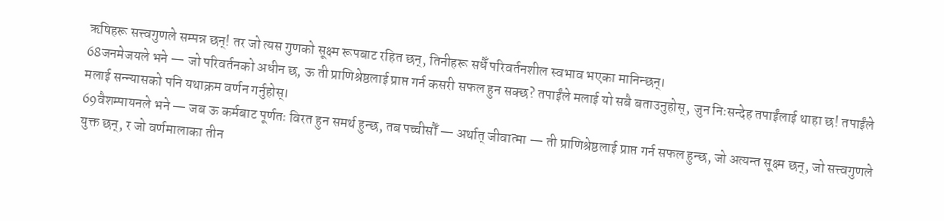ऋषिहरू सत्त्वगुणले सम्पन्न छन्! तर जो त्यस गुणको सूक्ष्म रूपबाट रहित छन्, तिनीहरू सधैँ परिवर्तनशील स्वभाव भएका मानिन्छन्।
68जनमेजयले भने — जो परिवर्तनको अधीन छ, ऊ ती प्राणिश्रेष्ठलाई प्राप्त गर्न कसरी सफल हुन सक्छ? तपाईंले मलाई यो सबै बताउनुहोस्, जुन निःसन्देह तपाईंलाई थाहा छ! तपाईंले मलाई सन्न्यासको पनि यथाक्रम वर्णन गर्नुहोस्।
69वैशम्पायनले भने — जब ऊ कर्मबाट पूर्णतः विरत हुन समर्थ हुन्छ, तब पच्चीसौँ — अर्थात् जीवात्मा — ती प्राणिश्रेष्ठलाई प्राप्त गर्न सफल हुन्छ, जो अत्यन्त सूक्ष्म छन्, जो सत्त्वगुणले युक्त छन्, र जो वर्णमालाका तीन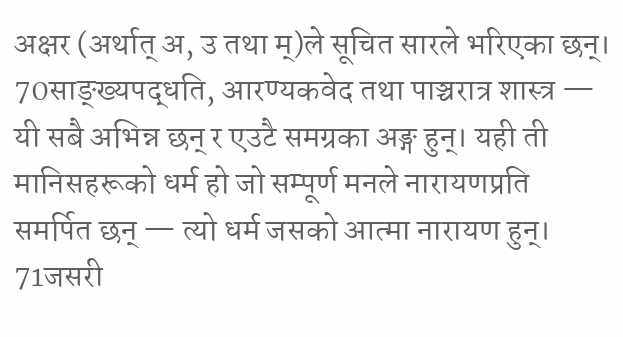अक्षर (अर्थात् अ, उ तथा म्)ले सूचित सारले भरिएका छन्।
70साङ्ख्यपद्धति, आरण्यकवेद तथा पाञ्चरात्र शास्त्र — यी सबै अभिन्न छन् र एउटै समग्रका अङ्ग हुन्। यही ती मानिसहरूको धर्म हो जो सम्पूर्ण मनले नारायणप्रति समर्पित छन् — त्यो धर्म जसको आत्मा नारायण हुन्।
71जसरी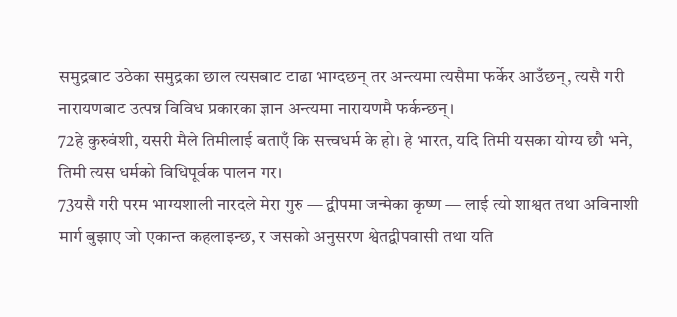समुद्रबाट उठेका समुद्रका छाल त्यसबाट टाढा भाग्दछन् तर अन्त्यमा त्यसैमा फर्केर आउँछन्, त्यसै गरी नारायणबाट उत्पन्न विविध प्रकारका ज्ञान अन्त्यमा नारायणमै फर्कन्छन्।
72हे कुरुवंशी, यसरी मैले तिमीलाई बताएँ कि सत्त्वधर्म के हो। हे भारत, यदि तिमी यसका योग्य छौ भने, तिमी त्यस धर्मको विधिपूर्वक पालन गर।
73यसै गरी परम भाग्यशाली नारदले मेरा गुरु — द्वीपमा जन्मेका कृष्ण — लाई त्यो शाश्वत तथा अविनाशी मार्ग बुझाए जो एकान्त कहलाइन्छ, र जसको अनुसरण श्वेतद्वीपवासी तथा यति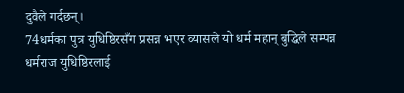दुवैले गर्दछन्।
74धर्मका पुत्र युधिष्ठिरसँग प्रसन्न भएर व्यासले यो धर्म महान् बुद्धिले सम्पन्न धर्मराज युधिष्ठिरलाई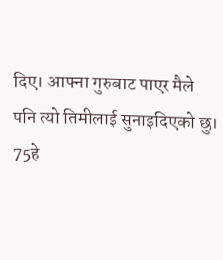दिए। आफ्ना गुरुबाट पाएर मैले पनि त्यो तिमीलाई सुनाइदिएको छु।
75हे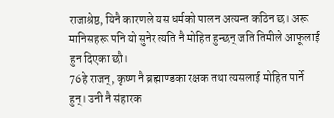राजाश्रेष्ठ, यिनै कारणले यस धर्मको पालन अत्यन्त कठिन छ। अरू मानिसहरू पनि यो सुनेर त्यति नै मोहित हुन्छन् जति तिमीले आफूलाई हुन दिएका छौ।
76हे राजन्, कृष्ण नै ब्रह्माण्डका रक्षक तथा त्यसलाई मोहित पार्ने हुन्। उनी नै संहारक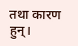तथा कारण हुन्।